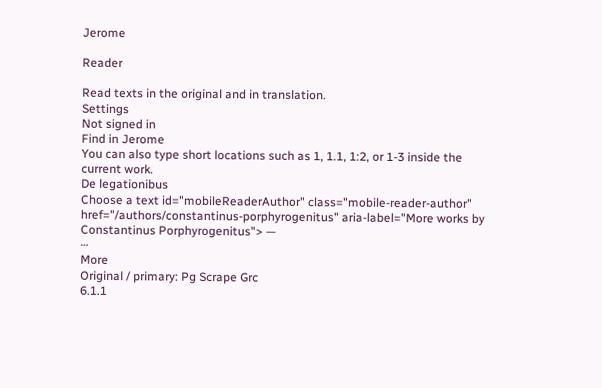Jerome

Reader

Read texts in the original and in translation.
Settings
Not signed in
Find in Jerome
You can also type short locations such as 1, 1.1, 1:2, or 1-3 inside the current work.
De legationibus
Choose a text id="mobileReaderAuthor" class="mobile-reader-author" href="/authors/constantinus-porphyrogenitus" aria-label="More works by Constantinus Porphyrogenitus"> —
⋯
More
Original / primary: Pg Scrape Grc
6.1.1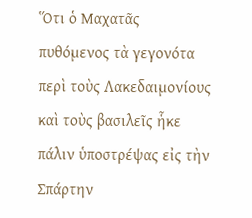Ὅτι ὁ Μαχατᾶς πυθόμενος τὰ γεγονότα περὶ τοὺς Λακεδαιμονίους καὶ τοὺς βασιλεῖς ἧκε πάλιν ὑποστρέψας εἰς τὴν Σπάρτην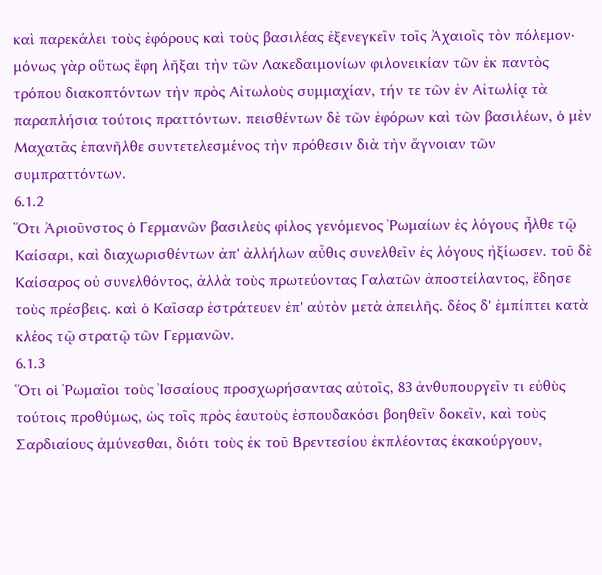καὶ παρεκάλει τοὺς ἐφόρους καὶ τοὺς βασιλέας ἐξενεγκεῖν τοῖς Ἀχαιοῖς τὸν πόλεμον· μόνως γὰρ οὕτως ἔφη λῆξαι τὴν τῶν Λακεδαιμονίων φιλονεικίαν τῶν ἐκ παντὸς τρόπου διακοπτόντων τὴν πρὸς Αἰτωλοὺς συμμαχίαν, τήν τε τῶν ἐν Αἰτωλίᾳ τὰ παραπλήσια τούτοις πραττόντων. πεισθέντων δὲ τῶν ἐφόρων καὶ τῶν βασιλέων, ὁ μὲν Μαχατᾶς ἐπανῆλθε συντετελεσμένος τὴν πρόθεσιν διὰ τὴν ἄγνοιαν τῶν συμπραττόντων.
6.1.2
Ὅτι Ἀριοῦνστος ὁ Γερμανῶν βασιλεὺς φίλος γενόμενος Ῥωμαίων ἐς λόγους ἦλθε τῷ Καίσαρι, καὶ διαχωρισθέντων ἀπ' ἀλλήλων αὖθις συνελθεῖν ἐς λόγους ἠξίωσεν. τοῦ δὲ Καίσαρος οὐ συνελθόντος, ἀλλὰ τοὺς πρωτεύοντας Γαλατῶν ἀποστείλαντος, ἔδησε τοὺς πρέσβεις. καὶ ὁ Καῖσαρ ἐστράτευεν ἐπ' αὐτὸν μετὰ ἀπειλῆς. δέος δ' ἐμπίπτει κατὰ κλέος τῷ στρατῷ τῶν Γερμανῶν.
6.1.3
Ὅτι οἱ Ῥωμαῖοι τοὺς Ἰσσαίους προσχωρήσαντας αὐτοῖς, 83 ἀνθυπουργεῖν τι εὐθὺς τούτοις προθύμως, ὡς τοῖς πρὸς ἑαυτοὺς ἐσπουδακόσι βοηθεῖν δοκεῖν, καὶ τοὺς Σαρδιαίους ἀμύνεσθαι, διότι τοὺς ἐκ τοῦ Βρεντεσίου ἐκπλέοντας ἐκακούργουν,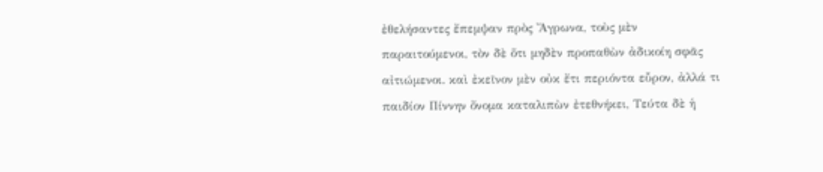ἐθελήσαντες ἔπεμψαν πρὸς Ἄγρωνα, τοὺς μὲν παραιτούμενοι, τὸν δὲ ὅτι μηδὲν προπαθὼν ἀδικοίη σφᾶς αἰτιώμενοι. καὶ ἐκεῖνον μὲν οὐκ ἔτι περιόντα εὗρον, ἀλλά τι παιδίον Πίννην ὄνομα καταλιπὼν ἐτεθνήκει, Τεύτα δὲ ἡ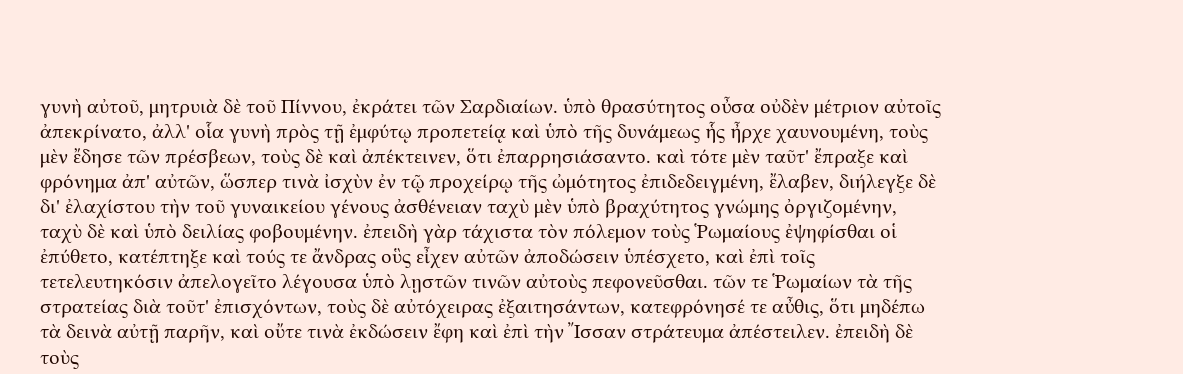γυνὴ αὐτοῦ, μητρυιὰ δὲ τοῦ Πίννου, ἐκράτει τῶν Σαρδιαίων. ὑπὸ θρασύτητος οὖσα οὐδὲν μέτριον αὐτοῖς ἀπεκρίνατο, ἀλλ' οἷα γυνὴ πρὸς τῇ ἐμφύτῳ προπετείᾳ καὶ ὑπὸ τῆς δυνάμεως ἧς ἦρχε χαυνουμένη, τοὺς μὲν ἔδησε τῶν πρέσβεων, τοὺς δὲ καὶ ἀπέκτεινεν, ὅτι ἐπαρρησιάσαντο. καὶ τότε μὲν ταῦτ' ἔπραξε καὶ φρόνημα ἀπ' αὐτῶν, ὥσπερ τινὰ ἰσχὺν ἐν τῷ προχείρῳ τῆς ὠμότητος ἐπιδεδειγμένη, ἔλαβεν, διήλεγξε δὲ δι' ἐλαχίστου τὴν τοῦ γυναικείου γένους ἀσθένειαν ταχὺ μὲν ὑπὸ βραχύτητος γνώμης ὀργιζομένην, ταχὺ δὲ καὶ ὑπὸ δειλίας φοβουμένην. ἐπειδὴ γὰρ τάχιστα τὸν πόλεμον τοὺς Ῥωμαίους ἐψηφίσθαι οἱ ἐπύθετο, κατέπτηξε καὶ τούς τε ἄνδρας οὓς εἶχεν αὐτῶν ἀποδώσειν ὑπέσχετο, καὶ ἐπὶ τοῖς τετελευτηκόσιν ἀπελογεῖτο λέγουσα ὑπὸ λῃστῶν τινῶν αὐτοὺς πεφονεῦσθαι. τῶν τε Ῥωμαίων τὰ τῆς στρατείας διὰ τοῦτ' ἐπισχόντων, τοὺς δὲ αὐτόχειρας ἐξαιτησάντων, κατεφρόνησέ τε αὖθις, ὅτι μηδέπω τὰ δεινὰ αὐτῇ παρῆν, καὶ οὔτε τινὰ ἐκδώσειν ἔφη καὶ ἐπὶ τὴν Ἴσσαν στράτευμα ἀπέστειλεν. ἐπειδὴ δὲ τοὺς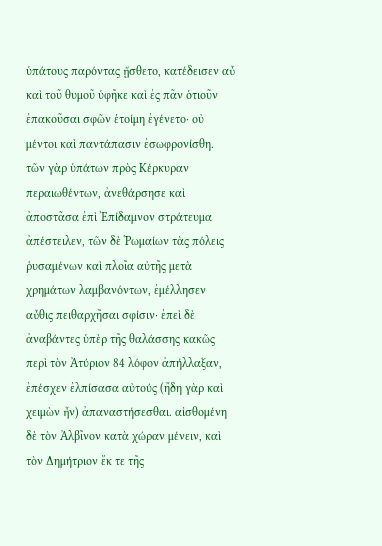ὑπάτους παρόντας ᾔσθετο, κατέδεισεν αὖ καὶ τοῦ θυμοῦ ὑφῆκε καὶ ἐς πᾶν ὁτιοῦν ἐπακοῦσαι σφῶν ἑτοίμη ἐγένετο· οὐ μέντοι καὶ παντάπασιν ἐσωφρονίσθη. τῶν γὰρ ὑπάτων πρὸς Κέρκυραν περαιωθέντων, ἀνεθάρσησε καὶ ἀποστᾶσα ἐπὶ Ἐπίδαμνον στράτευμα ἀπέστειλεν, τῶν δὲ Ῥωμαίων τὰς πόλεις ῥυσαμένων καὶ πλοῖα αὐτῆς μετὰ χρημάτων λαμβανόντων, ἐμέλλησεν αὖθις πειθαρχῆσαι σφίσιν· ἐπεὶ δὲ ἀναβάντες ὑπὲρ τῆς θαλάσσης κακῶς περὶ τὸν Ἀτύριον 84 λόφον ἀπήλλαξαν, ἐπέσχεν ἐλπίσασα αὐτούς (ἤδη γὰρ καὶ χειμὼν ἦν) ἀπαναστήσεσθαι. αἰσθομένη δὲ τὸν Ἀλβῖνον κατὰ χώραν μένειν, καὶ τὸν Δημήτριον ἔκ τε τῆς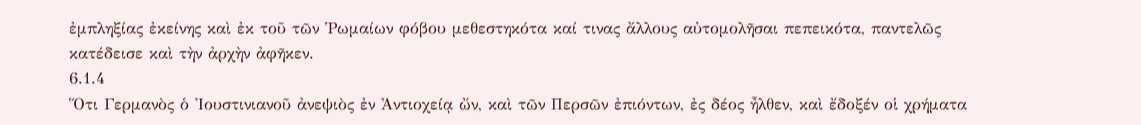ἐμπληξίας ἐκείνης καὶ ἐκ τοῦ τῶν Ῥωμαίων φόβου μεθεστηκότα καί τινας ἄλλους αὐτομολῆσαι πεπεικότα, παντελῶς κατέδεισε καὶ τὴν ἀρχὴν ἀφῆκεν.
6.1.4
Ὅτι Γερμανὸς ὁ Ἰουστινιανοῦ ἀνεψιὸς ἐν Ἀντιοχείᾳ ὤν, καὶ τῶν Περσῶν ἐπιόντων, ἐς δέος ἦλθεν, καὶ ἔδοξέν οἱ χρήματα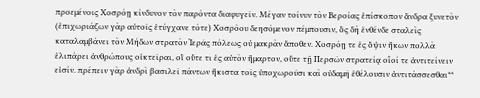προεμένοις Χοσρόῃ κίνδυνον τὸν παρόντα διαφυγεῖν. Μέγαν τοίνυν τὸν Βεροίας ἐπίσκοπον ἄνδρα ξυνετὸν (ἐπιχωριάζων γὰρ αὐτοῖς ἐτύγχανε τότε) Χοσρόου δεησόμενον πέμπουσιν, ὃς δὴ ἐνθένδε σταλεὶς καταλαμβάνει τὸν Μήδων στρατὸν Ἱερᾶς πόλεως οὐ μακρὰν ἄποθεν. Χοσρόῃ τε ἐς ὄψιν ἥκων πολλὰ ἐλιπάρει ἀνθρώπους οἰκτεῖραι, οἳ οὔτε τι ἐς αὐτὸν ἥμαρτον, οὔτε τῇ Περσῶν στρατείᾳ οἷοί τε ἀντιτείνειν εἰσίν. πρέπειν γὰρ ἀνδρὶ βασιλεῖ πάντων ἥκιστα τοῖς ὑποχωροῦσι καὶ οὐδαμῆ ἐθέλουσιν ἀντιτάσσεσθαι**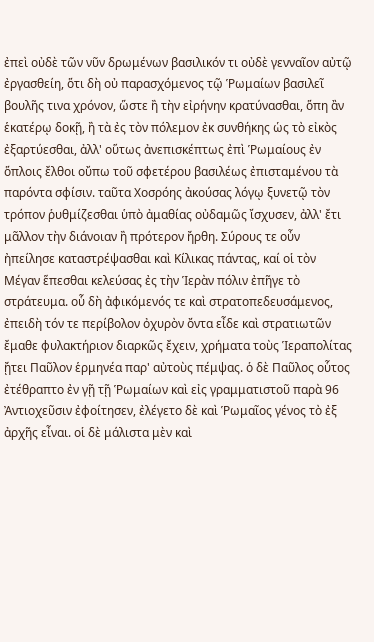ἐπεὶ οὐδὲ τῶν νῦν δρωμένων βασιλικόν τι οὐδὲ γενναῖον αὐτῷ ἐργασθείη, ὅτι δὴ οὐ παρασχόμενος τῷ Ῥωμαίων βασιλεῖ βουλῆς τινα χρόνον, ὥστε ἢ τὴν εἰρήνην κρατύνασθαι, ὅπη ἂν ἑκατέρῳ δοκῇ, ἢ τὰ ἐς τὸν πόλεμον ἐκ συνθήκης ὡς τὸ εἰκὸς ἐξαρτύεσθαι, ἀλλ' οὕτως ἀνεπισκέπτως ἐπὶ Ῥωμαίους ἐν ὅπλοις ἔλθοι οὔπω τοῦ σφετέρου βασιλέως ἐπισταμένου τὰ παρόντα σφίσιν. ταῦτα Χοσρόης ἀκούσας λόγῳ ξυνετῷ τὸν τρόπον ῥυθμίζεσθαι ὑπὸ ἀμαθίας οὐδαμῶς ἴσχυσεν, ἀλλ' ἔτι μᾶλλον τὴν διάνοιαν ἢ πρότερον ἤρθη. Σύρους τε οὖν ἠπείλησε καταστρέψασθαι καὶ Κίλικας πάντας, καί οἱ τὸν Μέγαν ἕπεσθαι κελεύσας ἐς τὴν Ἱερὰν πόλιν ἐπῆγε τὸ στράτευμα. οὗ δὴ ἀφικόμενός τε καὶ στρατοπεδευσάμενος, ἐπειδὴ τόν τε περίβολον ὀχυρὸν ὄντα εἶδε καὶ στρατιωτῶν ἔμαθε φυλακτήριον διαρκῶς ἔχειν, χρήματα τοὺς Ἱεραπολίτας ᾔτει Παῦλον ἑρμηνέα παρ' αὐτοὺς πέμψας. ὁ δὲ Παῦλος οὗτος ἐτέθραπτο ἐν γῇ τῇ Ῥωμαίων καὶ εἰς γραμματιστοῦ παρὰ 96 Ἀντιοχεῦσιν ἐφοίτησεν, ἐλέγετο δὲ καὶ Ῥωμαῖος γένος τὸ ἐξ ἀρχῆς εἶναι. οἱ δὲ μάλιστα μὲν καὶ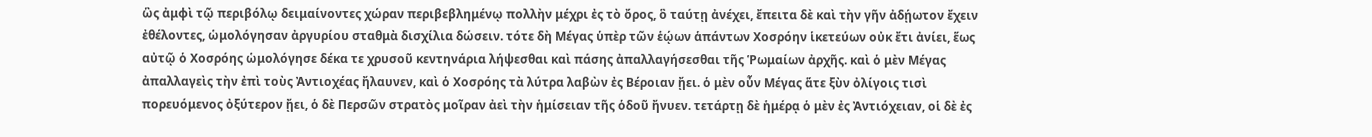ὣς ἀμφὶ τῷ περιβόλῳ δειμαίνοντες χώραν περιβεβλημένῳ πολλὴν μέχρι ἐς τὸ ὄρος, ὃ ταύτῃ ἀνέχει, ἔπειτα δὲ καὶ τὴν γῆν ἀδῄωτον ἔχειν ἐθέλοντες, ὡμολόγησαν ἀργυρίου σταθμὰ δισχίλια δώσειν. τότε δὴ Μέγας ὑπὲρ τῶν ἑῴων ἁπάντων Χοσρόην ἱκετεύων οὐκ ἔτι ἀνίει, ἕως αὐτῷ ὁ Χοσρόης ὡμολόγησε δέκα τε χρυσοῦ κεντηνάρια λήψεσθαι καὶ πάσης ἀπαλλαγήσεσθαι τῆς Ῥωμαίων ἀρχῆς. καὶ ὁ μὲν Μέγας ἀπαλλαγεὶς τὴν ἐπὶ τοὺς Ἀντιοχέας ἤλαυνεν, καὶ ὁ Χοσρόης τὰ λύτρα λαβὼν ἐς Βέροιαν ᾔει. ὁ μὲν οὖν Μέγας ἅτε ξὺν ὀλίγοις τισὶ πορευόμενος ὀξύτερον ᾔει, ὁ δὲ Περσῶν στρατὸς μοῖραν ἀεὶ τὴν ἡμίσειαν τῆς ὁδοῦ ἤνυεν. τετάρτῃ δὲ ἡμέρᾳ ὁ μὲν ἐς Ἀντιόχειαν, οἱ δὲ ἐς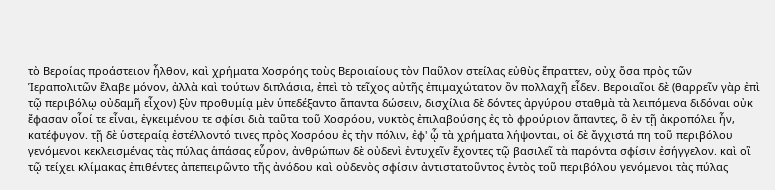τὸ Βεροίας προάστειον ἦλθον, καὶ χρήματα Χοσρόης τοὺς Βεροιαίους τὸν Παῦλον στείλας εὐθὺς ἔπραττεν, οὐχ ὅσα πρὸς τῶν Ἱεραπολιτῶν ἔλαβε μόνον, ἀλλὰ καὶ τούτων διπλάσια, ἐπεὶ τὸ τεῖχος αὐτῆς ἐπιμαχώτατον ὂν πολλαχῆ εἶδεν. Βεροιαῖοι δὲ (θαρρεῖν γὰρ ἐπὶ τῷ περιβόλῳ οὐδαμῆ εἶχον) ξὺν προθυμίᾳ μὲν ὑπεδέξαντο ἅπαντα δώσειν, δισχίλια δὲ δόντες ἀργύρου σταθμὰ τὰ λειπόμενα διδόναι οὐκ ἔφασαν οἷοί τε εἶναι, ἐγκειμένου τε σφίσι διὰ ταῦτα τοῦ Χοσρόου, νυκτὸς ἐπιλαβούσης ἐς τὸ φρούριον ἅπαντες, ὃ ἐν τῇ ἀκροπόλει ἦν, κατέφυγον. τῇ δὲ ὑστεραίᾳ ἐστέλλοντό τινες πρὸς Χοσρόου ἐς τὴν πόλιν, ἐφ' ᾧ τὰ χρήματα λήψονται, οἱ δὲ ἄγχιστά πη τοῦ περιβόλου γενόμενοι κεκλεισμένας τὰς πύλας ἁπάσας εὗρον, ἀνθρώπων δὲ οὐδενὶ ἐντυχεῖν ἔχοντες τῷ βασιλεῖ τὰ παρόντα σφίσιν ἐσήγγελον. καὶ οἳ τῷ τείχει κλίμακας ἐπιθέντες ἀπεπειρῶντο τῆς ἀνόδου καὶ οὐδενὸς σφίσιν ἀντιστατοῦντος ἐντὸς τοῦ περιβόλου γενόμενοι τὰς πύλας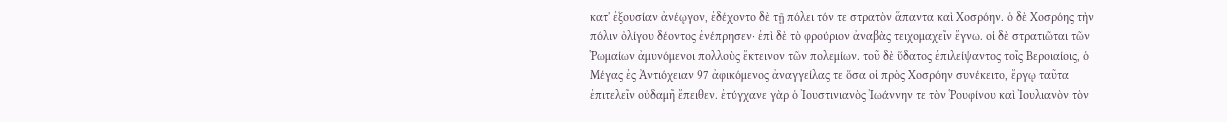κατ' ἐξουσίαν ἀνέῳγον, ἐδέχοντο δὲ τῇ πόλει τόν τε στρατὸν ἅπαντα καὶ Χοσρόην. ὁ δὲ Χοσρόης τὴν πόλιν ὀλίγου δέοντος ἐνέπρησεν· ἐπὶ δὲ τὸ φρούριον ἀναβὰς τειχομαχεῖν ἔγνω. οἱ δὲ στρατιῶται τῶν Ῥωμαίων ἀμυνόμενοι πολλοὺς ἔκτεινον τῶν πολεμίων. τοῦ δὲ ὕδατος ἐπιλείψαντος τοῖς Βεροιαίοις, ὁ Μέγας ἐς Ἀντιόχειαν 97 ἀφικόμενος ἀναγγείλας τε ὅσα οἱ πρὸς Χοσρόην συνέκειτο, ἔργῳ ταῦτα ἐπιτελεῖν οὐδαμῆ ἔπειθεν. ἐτύγχανε γὰρ ὁ Ἰουστινιανὸς Ἰωάννην τε τὸν Ῥουφίνου καὶ Ἰουλιανὸν τὸν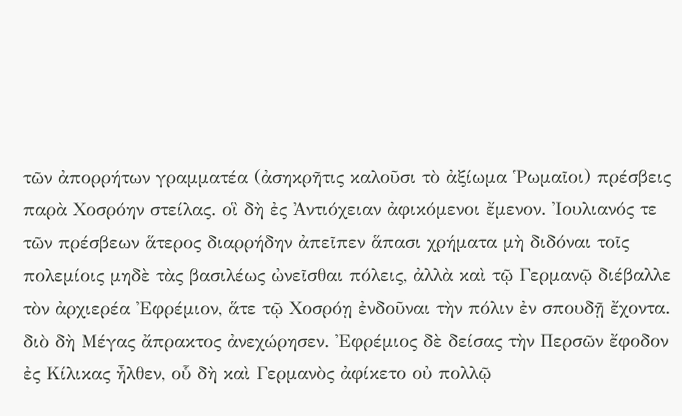τῶν ἀπορρήτων γραμματέα (ἀσηκρῆτις καλοῦσι τὸ ἀξίωμα Ῥωμαῖοι) πρέσβεις παρὰ Χοσρόην στείλας. οἳ δὴ ἐς Ἀντιόχειαν ἀφικόμενοι ἔμενον. Ἰουλιανός τε τῶν πρέσβεων ἅτερος διαρρήδην ἀπεῖπεν ἅπασι χρήματα μὴ διδόναι τοῖς πολεμίοις μηδὲ τὰς βασιλέως ὠνεῖσθαι πόλεις, ἀλλὰ καὶ τῷ Γερμανῷ διέβαλλε τὸν ἀρχιερέα Ἐφρέμιον, ἅτε τῷ Χοσρόῃ ἐνδοῦναι τὴν πόλιν ἐν σπουδῇ ἔχοντα. διὸ δὴ Μέγας ἄπρακτος ἀνεχώρησεν. Ἐφρέμιος δὲ δείσας τὴν Περσῶν ἔφοδον ἐς Κίλικας ἦλθεν, οὗ δὴ καὶ Γερμανὸς ἀφίκετο οὐ πολλῷ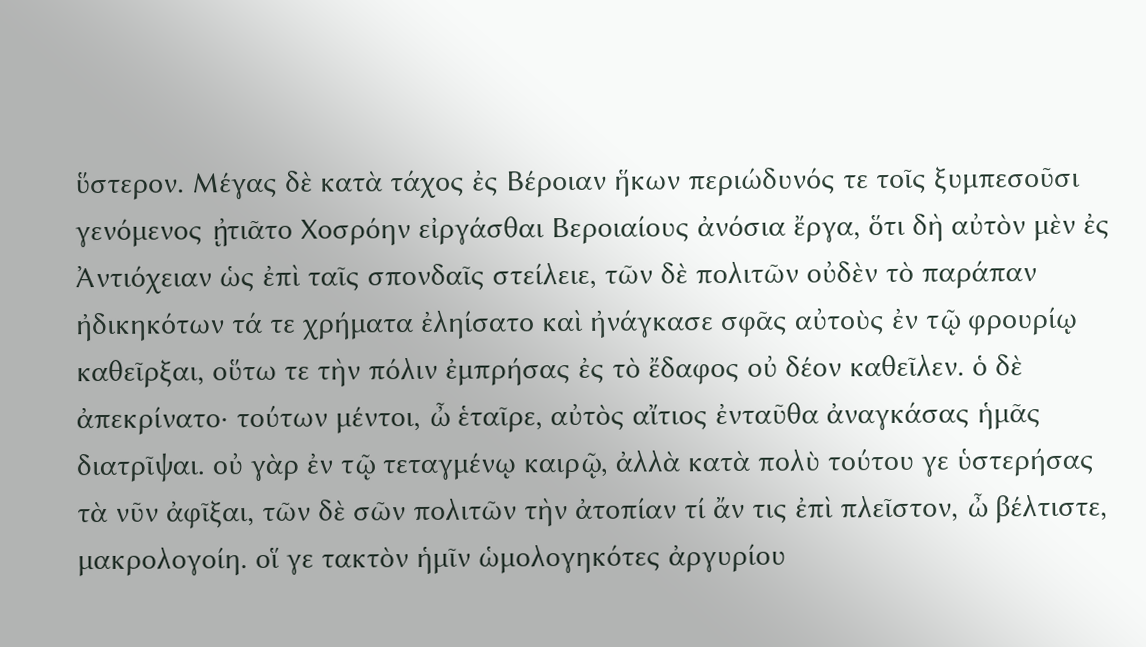ὕστερον. Μέγας δὲ κατὰ τάχος ἐς Βέροιαν ἥκων περιώδυνός τε τοῖς ξυμπεσοῦσι γενόμενος ᾐτιᾶτο Χοσρόην εἰργάσθαι Βεροιαίους ἀνόσια ἔργα, ὅτι δὴ αὐτὸν μὲν ἐς Ἀντιόχειαν ὡς ἐπὶ ταῖς σπονδαῖς στείλειε, τῶν δὲ πολιτῶν οὐδὲν τὸ παράπαν ἠδικηκότων τά τε χρήματα ἐληίσατο καὶ ἠνάγκασε σφᾶς αὐτοὺς ἐν τῷ φρουρίῳ καθεῖρξαι, οὕτω τε τὴν πόλιν ἐμπρήσας ἐς τὸ ἔδαφος οὐ δέον καθεῖλεν. ὁ δὲ ἀπεκρίνατο· τούτων μέντοι, ὦ ἑταῖρε, αὐτὸς αἴτιος ἐνταῦθα ἀναγκάσας ἡμᾶς διατρῖψαι. οὐ γὰρ ἐν τῷ τεταγμένῳ καιρῷ, ἀλλὰ κατὰ πολὺ τούτου γε ὑστερήσας τὰ νῦν ἀφῖξαι, τῶν δὲ σῶν πολιτῶν τὴν ἀτοπίαν τί ἄν τις ἐπὶ πλεῖστον, ὦ βέλτιστε, μακρολογοίη. οἵ γε τακτὸν ἡμῖν ὡμολογηκότες ἀργυρίου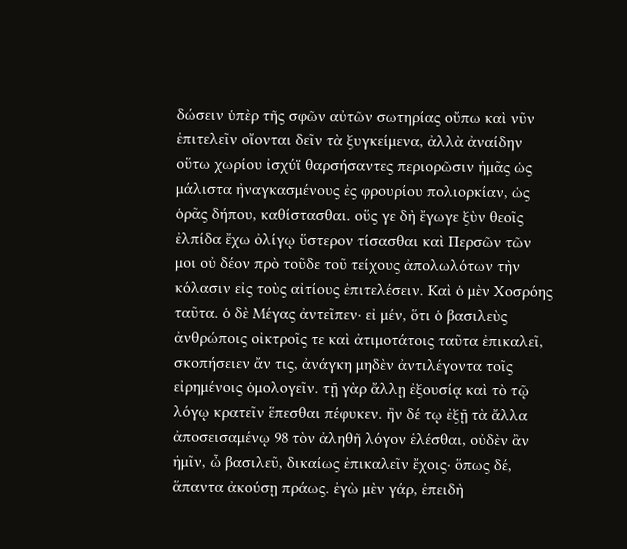δώσειν ὑπὲρ τῆς σφῶν αὐτῶν σωτηρίας οὔπω καὶ νῦν ἐπιτελεῖν οἴονται δεῖν τὰ ξυγκείμενα, ἀλλὰ ἀναίδην οὕτω χωρίου ἰσχύϊ θαρσήσαντες περιορῶσιν ἡμᾶς ὡς μάλιστα ἠναγκασμένους ἐς φρουρίου πολιορκίαν, ὡς ὁρᾶς δήπου, καθίστασθαι. οὕς γε δὴ ἔγωγε ξὺν θεοῖς ἐλπίδα ἔχω ὀλίγῳ ὕστερον τίσασθαι καὶ Περσῶν τῶν μοι οὐ δέον πρὸ τοῦδε τοῦ τείχους ἀπολωλότων τὴν κόλασιν εἰς τοὺς αἰτίους ἐπιτελέσειν. Καὶ ὁ μὲν Χοσρόης ταῦτα. ὁ δὲ Μέγας ἀντεῖπεν· εἰ μέν, ὅτι ὁ βασιλεὺς ἀνθρώποις οἰκτροῖς τε καὶ ἀτιμοτάτοις ταῦτα ἐπικαλεῖ, σκοπήσειεν ἄν τις, ἀνάγκη μηδὲν ἀντιλέγοντα τοῖς εἰρημένοις ὁμολογεῖν. τῇ γὰρ ἄλλῃ ἐξουσίᾳ καὶ τὸ τῷ λόγῳ κρατεῖν ἕπεσθαι πέφυκεν. ἢν δέ τῳ ἐξῇ τὰ ἄλλα ἀποσεισαμένῳ 98 τὸν ἀληθῆ λόγον ἑλέσθαι, οὐδὲν ἂν ἡμῖν, ὦ βασιλεῦ, δικαίως ἐπικαλεῖν ἔχοις· ὅπως δέ, ἅπαντα ἀκούσῃ πράως. ἐγὼ μὲν γάρ, ἐπειδὴ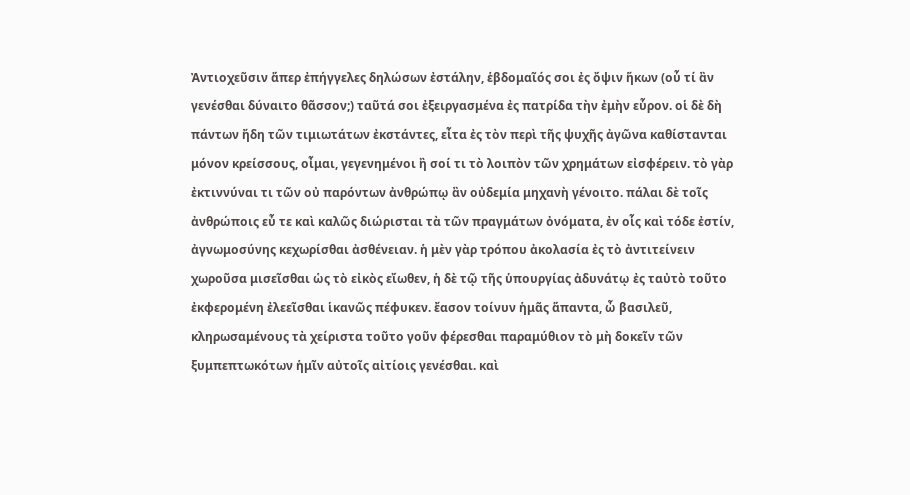Ἀντιοχεῦσιν ἅπερ ἐπήγγελες δηλώσων ἐστάλην, ἑβδομαῖός σοι ἐς ὄψιν ἥκων (οὗ τί ἂν γενέσθαι δύναιτο θᾶσσον;) ταῦτά σοι ἐξειργασμένα ἐς πατρίδα τὴν ἐμὴν εὗρον. οἱ δὲ δὴ πάντων ἤδη τῶν τιμιωτάτων ἐκστάντες, εἶτα ἐς τὸν περὶ τῆς ψυχῆς ἀγῶνα καθίστανται μόνον κρείσσους, οἶμαι, γεγενημένοι ἢ σοί τι τὸ λοιπὸν τῶν χρημάτων εἰσφέρειν. τὸ γὰρ ἐκτιννύναι τι τῶν οὐ παρόντων ἀνθρώπῳ ἂν οὐδεμία μηχανὴ γένοιτο. πάλαι δὲ τοῖς ἀνθρώποις εὖ τε καὶ καλῶς διώρισται τὰ τῶν πραγμάτων ὀνόματα, ἐν οἷς καὶ τόδε ἐστίν, ἀγνωμοσύνης κεχωρίσθαι ἀσθένειαν. ἡ μὲν γὰρ τρόπου ἀκολασία ἐς τὸ ἀντιτείνειν χωροῦσα μισεῖσθαι ὡς τὸ εἰκὸς εἴωθεν, ἡ δὲ τῷ τῆς ὑπουργίας ἀδυνάτῳ ἐς ταὐτὸ τοῦτο ἐκφερομένη ἐλεεῖσθαι ἱκανῶς πέφυκεν. ἔασον τοίνυν ἡμᾶς ἅπαντα, ὦ βασιλεῦ, κληρωσαμένους τὰ χείριστα τοῦτο γοῦν φέρεσθαι παραμύθιον τὸ μὴ δοκεῖν τῶν ξυμπεπτωκότων ἡμῖν αὐτοῖς αἰτίοις γενέσθαι. καὶ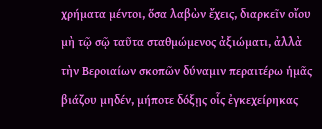χρήματα μέντοι, ὅσα λαβὼν ἔχεις, διαρκεῖν οἴου μὴ τῷ σῷ ταῦτα σταθμώμενος ἀξιώματι, ἀλλὰ τὴν Βεροιαίων σκοπῶν δύναμιν περαιτέρω ἡμᾶς βιάζου μηδέν, μήποτε δόξῃς οἷς ἐγκεχείρηκας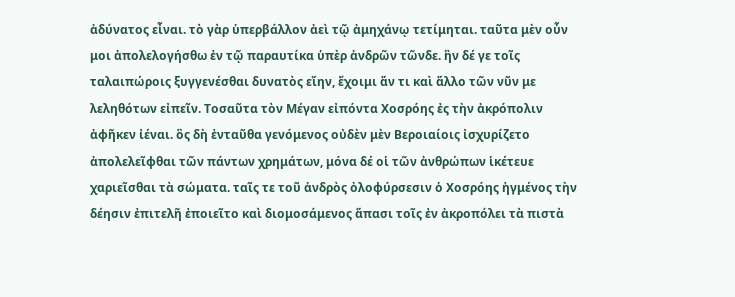ἀδύνατος εἶναι. τὸ γὰρ ὑπερβάλλον ἀεὶ τῷ ἀμηχάνῳ τετίμηται. ταῦτα μὲν οὖν μοι ἀπολελογήσθω ἐν τῷ παραυτίκα ὑπὲρ ἀνδρῶν τῶνδε. ἢν δέ γε τοῖς ταλαιπώροις ξυγγενέσθαι δυνατὸς εἴην, ἔχοιμι ἄν τι καὶ ἄλλο τῶν νῦν με λεληθότων εἰπεῖν. Τοσαῦτα τὸν Μέγαν εἰπόντα Χοσρόης ἐς τὴν ἀκρόπολιν ἀφῆκεν ἰέναι. ὃς δὴ ἐνταῦθα γενόμενος οὐδὲν μὲν Βεροιαίοις ἰσχυρίζετο ἀπολελεῖφθαι τῶν πάντων χρημάτων, μόνα δέ οἱ τῶν ἀνθρώπων ἱκέτευε χαριεῖσθαι τὰ σώματα. ταῖς τε τοῦ ἀνδρὸς ὀλοφύρσεσιν ὁ Χοσρόης ἠγμένος τὴν δέησιν ἐπιτελῆ ἐποιεῖτο καὶ διομοσάμενος ἅπασι τοῖς ἐν ἀκροπόλει τὰ πιστὰ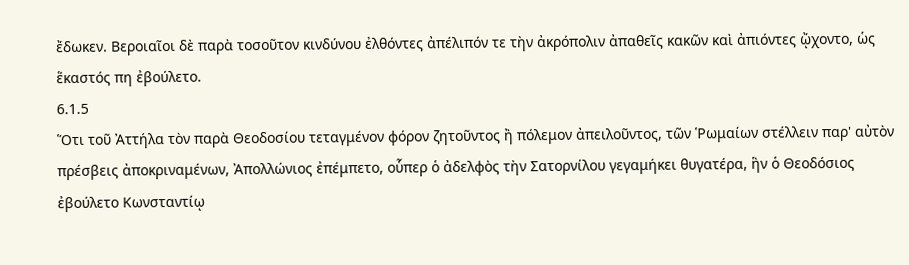ἔδωκεν. Βεροιαῖοι δὲ παρὰ τοσοῦτον κινδύνου ἐλθόντες ἀπέλιπόν τε τὴν ἀκρόπολιν ἀπαθεῖς κακῶν καὶ ἀπιόντες ᾤχοντο, ὡς ἕκαστός πη ἐβούλετο.
6.1.5
Ὅτι τοῦ Ἀττήλα τὸν παρὰ Θεοδοσίου τεταγμένον φόρον ζητοῦντος ἢ πόλεμον ἀπειλοῦντος, τῶν Ῥωμαίων στέλλειν παρ' αὐτὸν πρέσβεις ἀποκριναμένων, Ἀπολλώνιος ἐπέμπετο, οὗπερ ὁ ἀδελφὸς τὴν Σατορνίλου γεγαμήκει θυγατέρα, ἣν ὁ Θεοδόσιος ἐβούλετο Κωνσταντίῳ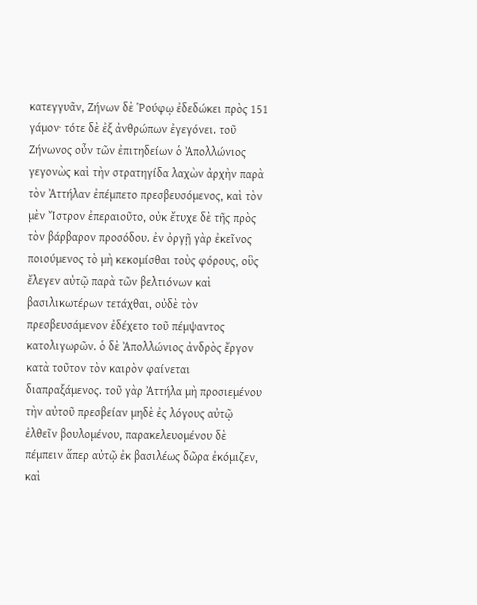κατεγγυᾶν, Ζήνων δὲ Ῥούφῳ ἐδεδώκει πρὸς 151 γάμον· τότε δὲ ἐξ ἀνθρώπων ἐγεγόνει. τοῦ Ζήνωνος οὖν τῶν ἐπιτηδείων ὁ Ἀπολλώνιος γεγονὼς καὶ τὴν στρατηγίδα λαχὼν ἀρχὴν παρὰ τὸν Ἀττήλαν ἐπέμπετο πρεσβευσόμενος, καὶ τὸν μὲν Ἴστρον ἐπεραιοῦτο, οὐκ ἔτυχε δὲ τῆς πρὸς τὸν βάρβαρον προσόδου. ἐν ὀργῇ γὰρ ἐκεῖνος ποιούμενος τὸ μὴ κεκομίσθαι τοὺς φόρους, οὓς ἔλεγεν αὐτῷ παρὰ τῶν βελτιόνων καὶ βασιλικωτέρων τετάχθαι, οὐδὲ τὸν πρεσβευσάμενον ἐδέχετο τοῦ πέμψαντος κατολιγωρῶν. ὁ δὲ Ἀπολλώνιος ἀνδρὸς ἔργον κατὰ τοῦτον τὸν καιρὸν φαίνεται διαπραξάμενος. τοῦ γὰρ Ἀττήλα μὴ προσιεμένου τὴν αὐτοῦ πρεσβείαν μηδὲ ἐς λόγους αὐτῷ ἐλθεῖν βουλομένου, παρακελευομένου δὲ πέμπειν ἅπερ αὐτῷ ἐκ βασιλέως δῶρα ἐκόμιζεν, καὶ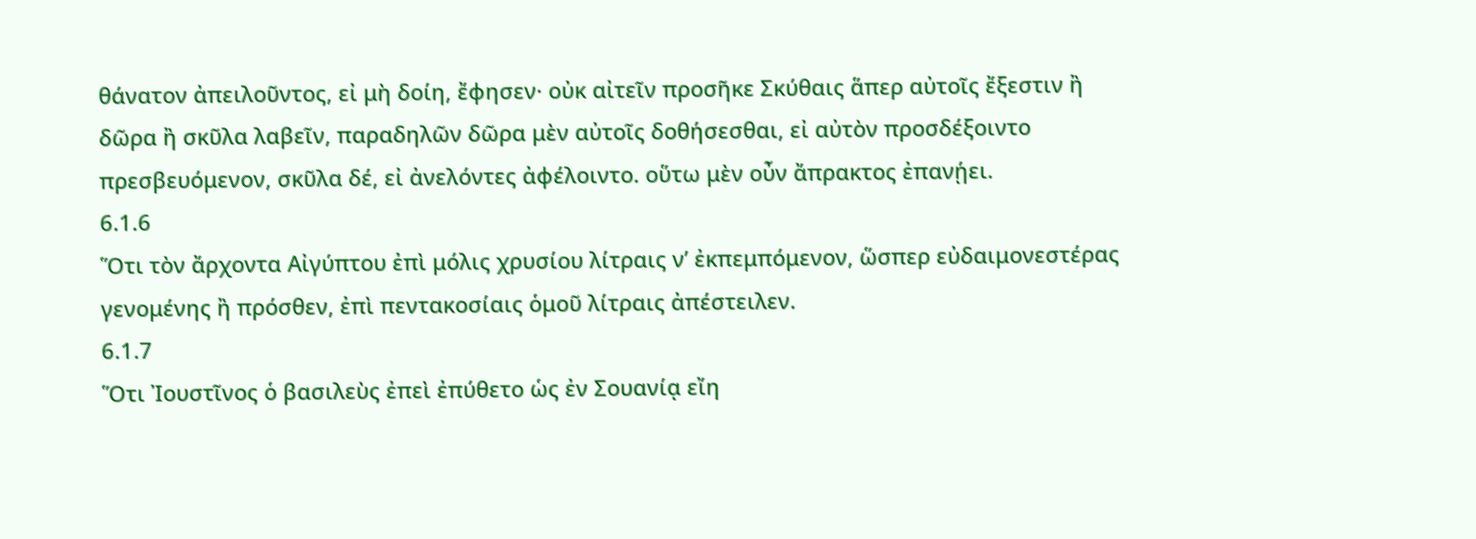θάνατον ἀπειλοῦντος, εἰ μὴ δοίη, ἔφησεν· οὐκ αἰτεῖν προσῆκε Σκύθαις ἅπερ αὐτοῖς ἔξεστιν ἢ δῶρα ἢ σκῦλα λαβεῖν, παραδηλῶν δῶρα μὲν αὐτοῖς δοθήσεσθαι, εἰ αὐτὸν προσδέξοιντο πρεσβευόμενον, σκῦλα δέ, εἰ ἀνελόντες ἀφέλοιντο. οὕτω μὲν οὖν ἄπρακτος ἐπανῄει.
6.1.6
Ὅτι τὸν ἄρχοντα Αἰγύπτου ἐπὶ μόλις χρυσίου λίτραις νʹ ἐκπεμπόμενον, ὥσπερ εὐδαιμονεστέρας γενομένης ἢ πρόσθεν, ἐπὶ πεντακοσίαις ὁμοῦ λίτραις ἀπέστειλεν.
6.1.7
Ὅτι Ἰουστῖνος ὁ βασιλεὺς ἐπεὶ ἐπύθετο ὡς ἐν Σουανίᾳ εἴη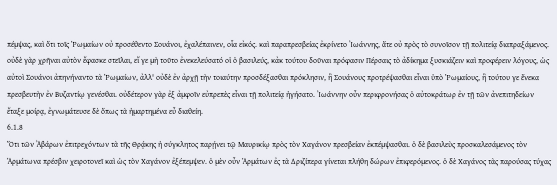πέμψας, καὶ ὅτι τοῖς Ῥωμαίων οὐ προσέθεντο Σουάνοι, ἐχαλέπαινεν, οἷα εἰκός. καὶ παραπρεσβείας ἐκρίνετο Ἰωάννης, ἅτε οὐ πρὸς τὸ συνοῖσον τῇ πολιτείᾳ διαπραξάμενος. οὐδὲ γὰρ χρῆναι αὐτὸν ἔφασκε στεῖλαι, εἴ γε μὴ τοῦτο ἐνεκελεύσατό οἱ ὁ βασιλεύς, κἀκ τούτου δοῦναι πρόφασιν Πέρσαις τὸ ἀδίκημα ξυσκιάζειν καὶ προφέρειν λόγους, ὡς αὐτοὶ Σουάνοι ἀπηνήναντο τὰ Ῥωμαίων, ἀλλ' οὐδὲ ἐν ἀρχῇ τὴν τοιαύτην προσδέξασθαι πρόκλησιν, ἢ Σουάνους προτρέψασθαι εἶναι ὑπὸ Ῥωμαίους, ἢ τούτου γε ἕνεκα πρεσβευτὴν ἐν Βυζαντίῳ γενέσθαι. οὐδέτερον γὰρ ἐξ ἀμφοῖν εὐπρεπὲς εἶναι τῇ πολιτείᾳ ἡγήσατο. Ἰωάννην οὖν περιφρονήσας ὁ αὐτοκράτωρ ἐν τῇ τῶν ἀνεπιτηδείων ἔταξε μοίρᾳ, ἐγνωμάτευσε δὲ ὅπως τὰ ἡμαρτημένα εὖ διαθείη.
6.1.8
Ὅτι τῶν Ἀβάρων ἐπιτρεχόντων τὰ τῆς Θρᾴκης ἡ σύγκλητος παρῄνει τῷ Μαυρικίῳ πρὸς τὸν Χαγάνον πρεσβείαν ἐκπέμψασθαι. ὁ δὲ βασιλεὺς προσκαλεσάμενος τὸν Ἁρμάτωνα πρέσβιν χειροτονεῖ καὶ ὡς τὸν Χαγάνον ἐξέπεμψεν. ὁ μὲν οὖν Ἁρμάτων ἐς τὰ Δριζίπερα γίνεται πλήθη δώρων ἐπιφερόμενος. ὁ δὲ Χαγάνος τὰς παρούσας τύχας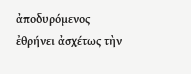ἀποδυρόμενος ἐθρήνει ἀσχέτως τὴν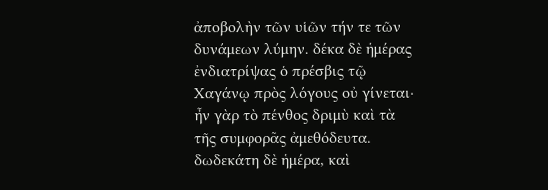ἀποβολὴν τῶν υἱῶν τήν τε τῶν δυνάμεων λύμην. δέκα δὲ ἡμέρας ἐνδιατρίψας ὁ πρέσβις τῷ Χαγάνῳ πρὸς λόγους οὐ γίνεται· ἦν γὰρ τὸ πένθος δριμὺ καὶ τὰ τῆς συμφορᾶς ἀμεθόδευτα. δωδεκάτη δὲ ἡμέρα, καὶ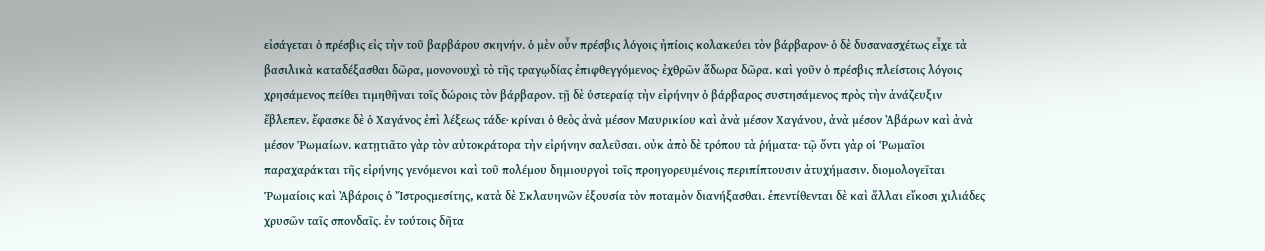εἰσάγεται ὁ πρέσβις εἰς τὴν τοῦ βαρβάρου σκηνήν. ὁ μὲν οὖν πρέσβις λόγοις ἠπίοις κολακεύει τὸν βάρβαρον· ὁ δὲ δυσανασχέτως εἶχε τὰ βασιλικὰ καταδέξασθαι δῶρα, μονονουχὶ τὸ τῆς τραγῳδίας ἐπιφθεγγόμενος· ἐχθρῶν ἄδωρα δῶρα. καὶ γοῦν ὁ πρέσβις πλείστοις λόγοις χρησάμενος πείθει τιμηθῆναι τοῖς δώροις τὸν βάρβαρον. τῇ δὲ ὑστεραίᾳ τὴν εἰρήνην ὁ βάρβαρος συστησάμενος πρὸς τὴν ἀνάζευξιν ἔβλεπεν. ἔφασκε δὲ ὁ Χαγάνος ἐπὶ λέξεως τάδε· κρίναι ὁ θεὸς ἀνὰ μέσον Μαυρικίου καὶ ἀνὰ μέσον Χαγάνου, ἀνὰ μέσον Ἀβάρων καὶ ἀνὰ μέσον Ῥωμαίων. κατῃτιᾶτο γὰρ τὸν αὐτοκράτορα τὴν εἰρήνην σαλεῦσαι. οὐκ ἀπὸ δὲ τρόπου τὰ ῥήματα· τῷ ὄντι γὰρ οἱ Ῥωμαῖοι παραχαράκται τῆς εἰρήνης γενόμενοι καὶ τοῦ πολέμου δημιουργοὶ τοῖς προηγορευμένοις περιπίπτουσιν ἀτυχήμασιν. διομολογεῖται Ῥωμαίοις καὶ Ἀβάροις ὁ Ἴστροςμεσίτης, κατὰ δὲ Σκλαυηνῶν ἐξουσία τὸν ποταμὸν διανήξασθαι. ἐπεντίθενται δὲ καὶ ἄλλαι εἴκοσι χιλιάδες χρυσῶν ταῖς σπονδαῖς. ἐν τούτοις δῆτα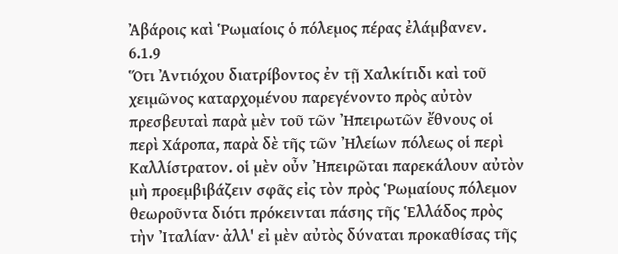Ἀβάροις καὶ Ῥωμαίοις ὁ πόλεμος πέρας ἐλάμβανεν.
6.1.9
Ὅτι Ἀντιόχου διατρίβοντος ἐν τῇ Χαλκίτιδι καὶ τοῦ χειμῶνος καταρχομένου παρεγένοντο πρὸς αὐτὸν πρεσβευταὶ παρὰ μὲν τοῦ τῶν Ἠπειρωτῶν ἔθνους οἱ περὶ Χάροπα, παρὰ δὲ τῆς τῶν Ἠλείων πόλεως οἱ περὶ Καλλίστρατον. οἱ μὲν οὖν Ἠπειρῶται παρεκάλουν αὐτὸν μὴ προεμβιβάζειν σφᾶς εἰς τὸν πρὸς Ῥωμαίους πόλεμον θεωροῦντα διότι πρόκεινται πάσης τῆς Ἑλλάδος πρὸς τὴν Ἰταλίαν· ἀλλ' εἰ μὲν αὐτὸς δύναται προκαθίσας τῆς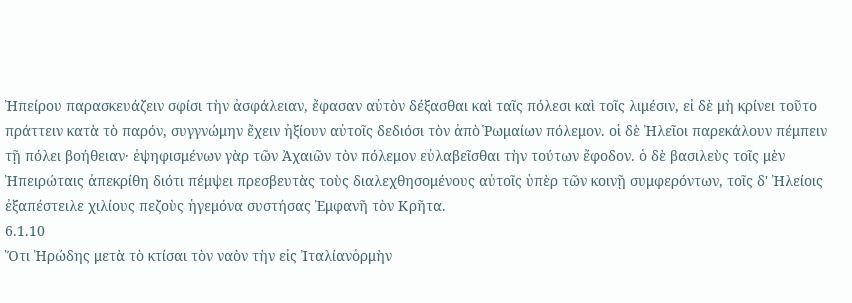Ἠπείρου παρασκευάζειν σφίσι τὴν ἀσφάλειαν, ἔφασαν αὐτὸν δέξασθαι καὶ ταῖς πόλεσι καὶ τοῖς λιμέσιν, εἰ δὲ μὴ κρίνει τοῦτο πράττειν κατὰ τὸ παρόν, συγγνώμην ἔχειν ἠξίουν αὐτοῖς δεδιόσι τὸν ἀπὸ Ῥωμαίων πόλεμον. οἱ δὲ Ἠλεῖοι παρεκάλουν πέμπειν τῇ πόλει βοήθειαν· ἐψηφισμένων γὰρ τῶν Ἀχαιῶν τὸν πόλεμον εὐλαβεῖσθαι τὴν τούτων ἔφοδον. ὁ δὲ βασιλεὺς τοῖς μὲν Ἠπειρώταις ἀπεκρίθη διότι πέμψει πρεσβευτὰς τοὺς διαλεχθησομένους αὐτοῖς ὑπὲρ τῶν κοινῇ συμφερόντων, τοῖς δ' Ἠλείοις ἐξαπέστειλε χιλίους πεζοὺς ἡγεμόνα συστήσας Ἐμφανῆ τὸν Κρῆτα.
6.1.10
Ὅτι Ἡρώδης μετὰ τὸ κτίσαι τὸν ναὸν τὴν εἰς Ἰταλίανὁρμὴν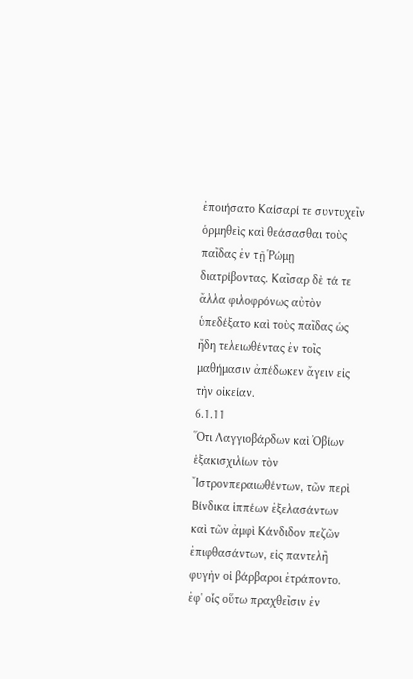ἐποιήσατο Καίσαρί τε συντυχεῖν ὁρμηθεὶς καὶ θεάσασθαι τοὺς παῖδας ἐν τῇ Ῥώμῃ διατρίβοντας. Καῖσαρ δὲ τά τε ἄλλα φιλοφρόνως αὐτὸν ὑπεδέξατο καὶ τοὺς παῖδας ὡς ἤδη τελειωθέντας ἐν τοῖς μαθήμασιν ἀπέδωκεν ἄγειν εἰς τὴν οἰκείαν.
6.1.11
Ὅτι Λαγγιοβάρδων καὶ Ὀβίων ἑξακισχιλίων τὸν Ἴστρονπεραιωθέντων, τῶν περὶ Βίνδικα ἱππέων ἐξελασάντων καὶ τῶν ἀμφὶ Κάνδιδον πεζῶν ἐπιφθασάντων, εἰς παντελῆ φυγὴν οἱ βάρβαροι ἐτράποντο. ἐφ' οἷς οὕτω πραχθεῖσιν ἐν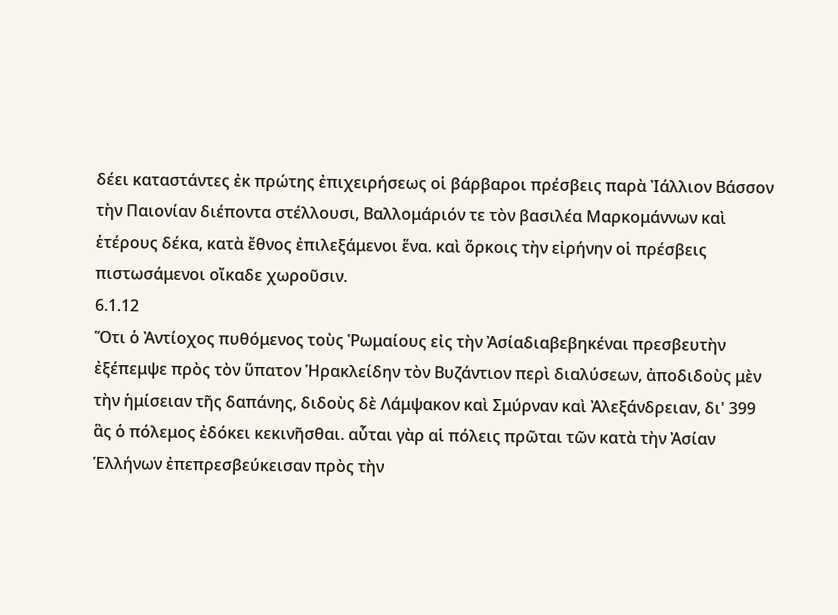δέει καταστάντες ἐκ πρώτης ἐπιχειρήσεως οἱ βάρβαροι πρέσβεις παρὰ Ἰάλλιον Βάσσον τὴν Παιονίαν διέποντα στέλλουσι, Βαλλομάριόν τε τὸν βασιλέα Μαρκομάννων καὶ ἑτέρους δέκα, κατὰ ἔθνος ἐπιλεξάμενοι ἕνα. καὶ ὅρκοις τὴν εἰρήνην οἱ πρέσβεις πιστωσάμενοι οἴκαδε χωροῦσιν.
6.1.12
Ὅτι ὁ Ἀντίοχος πυθόμενος τοὺς Ῥωμαίους εἰς τὴν Ἀσίαδιαβεβηκέναι πρεσβευτὴν ἐξέπεμψε πρὸς τὸν ὕπατον Ἡρακλείδην τὸν Βυζάντιον περὶ διαλύσεων, ἀποδιδοὺς μὲν τὴν ἡμίσειαν τῆς δαπάνης, διδοὺς δὲ Λάμψακον καὶ Σμύρναν καὶ Ἀλεξάνδρειαν, δι' 399 ἃς ὁ πόλεμος ἐδόκει κεκινῆσθαι. αὗται γὰρ αἱ πόλεις πρῶται τῶν κατὰ τὴν Ἀσίαν Ἑλλήνων ἐπεπρεσβεύκεισαν πρὸς τὴν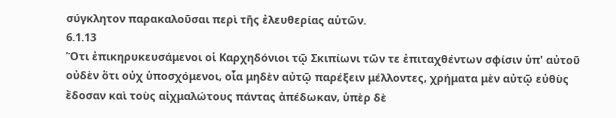σύγκλητον παρακαλοῦσαι περὶ τῆς ἐλευθερίας αὑτῶν.
6.1.13
Ὅτι ἐπικηρυκευσάμενοι οἱ Καρχηδόνιοι τῷ Σκιπίωνι τῶν τε ἐπιταχθέντων σφίσιν ὑπ' αὐτοῦ οὐδὲν ὅτι οὐχ ὑποσχόμενοι, οἷα μηδὲν αὐτῷ παρέξειν μέλλοντες, χρήματα μὲν αὐτῷ εὐθὺς ἔδοσαν καὶ τοὺς αἰχμαλώτους πάντας ἀπέδωκαν, ὑπὲρ δὲ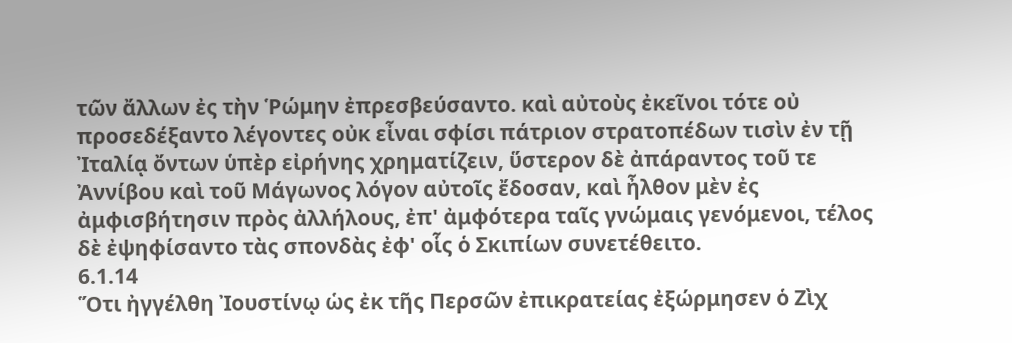τῶν ἄλλων ἐς τὴν Ῥώμην ἐπρεσβεύσαντο. καὶ αὐτοὺς ἐκεῖνοι τότε οὐ προσεδέξαντο λέγοντες οὐκ εἶναι σφίσι πάτριον στρατοπέδων τισὶν ἐν τῇ Ἰταλίᾳ ὄντων ὑπὲρ εἰρήνης χρηματίζειν, ὕστερον δὲ ἀπάραντος τοῦ τε Ἀννίβου καὶ τοῦ Μάγωνος λόγον αὐτοῖς ἔδοσαν, καὶ ἦλθον μὲν ἐς ἀμφισβήτησιν πρὸς ἀλλήλους, ἐπ' ἀμφότερα ταῖς γνώμαις γενόμενοι, τέλος δὲ ἐψηφίσαντο τὰς σπονδὰς ἐφ' οἷς ὁ Σκιπίων συνετέθειτο.
6.1.14
Ὅτι ἠγγέλθη Ἰουστίνῳ ὡς ἐκ τῆς Περσῶν ἐπικρατείας ἐξώρμησεν ὁ Ζὶχ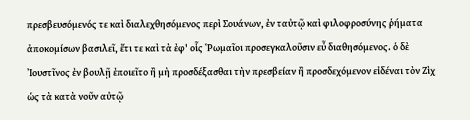πρεσβευσόμενός τε καὶ διαλεχθησόμενος περὶ Σουάνων, ἐν ταὐτῷ καὶ φιλοφροσύνης ῥήματα ἀποκομίσων βασιλεῖ, ἔτι τε καὶ τὰ ἐφ' οἷς Ῥωμαῖοι προσεγκαλοῦσιν εὖ διαθησόμενος. ὁ δὲ Ἰουστῖνος ἐν βουλῇ ἐποιεῖτο ἢ μὴ προσδέξασθαι τὴν πρεσβείαν ἢ προσδεχόμενον εἰδέναι τὸν Ζὶχ ὡς τὰ κατὰ νοῦν αὐτῷ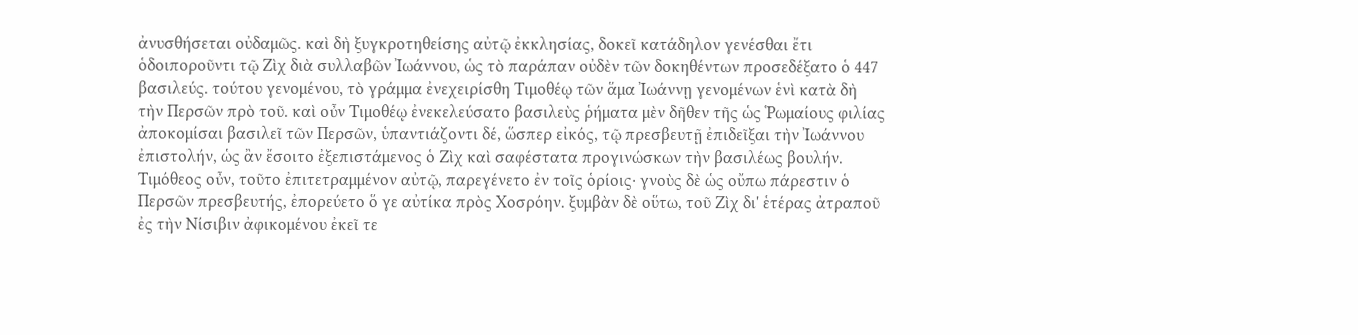ἀνυσθήσεται οὐδαμῶς. καὶ δὴ ξυγκροτηθείσης αὐτῷ ἐκκλησίας, δοκεῖ κατάδηλον γενέσθαι ἔτι ὁδοιποροῦντι τῷ Ζὶχ διὰ συλλαβῶν Ἰωάννου, ὡς τὸ παράπαν οὐδὲν τῶν δοκηθέντων προσεδέξατο ὁ 447 βασιλεύς. τούτου γενομένου, τὸ γράμμα ἐνεχειρίσθη Τιμοθέῳ τῶν ἅμα Ἰωάννῃ γενομένων ἑνὶ κατὰ δὴ τὴν Περσῶν πρὸ τοῦ. καὶ οὖν Τιμοθέῳ ἐνεκελεύσατο βασιλεὺς ῥήματα μὲν δῆθεν τῆς ὡς Ῥωμαίους φιλίας ἀποκομίσαι βασιλεῖ τῶν Περσῶν, ὑπαντιάζοντι δέ, ὥσπερ εἰκός, τῷ πρεσβευτῇ ἐπιδεῖξαι τὴν Ἰωάννου ἐπιστολήν, ὡς ἂν ἔσοιτο ἐξεπιστάμενος ὁ Ζὶχ καὶ σαφέστατα προγινώσκων τὴν βασιλέως βουλήν. Τιμόθεος οὖν, τοῦτο ἐπιτετραμμένον αὐτῷ, παρεγένετο ἐν τοῖς ὁρίοις· γνοὺς δὲ ὡς οὔπω πάρεστιν ὁ Περσῶν πρεσβευτής, ἐπορεύετο ὅ γε αὐτίκα πρὸς Χοσρόην. ξυμβὰν δὲ οὕτω, τοῦ Ζὶχ δι' ἑτέρας ἀτραποῦ ἐς τὴν Νίσιβιν ἀφικομένου ἐκεῖ τε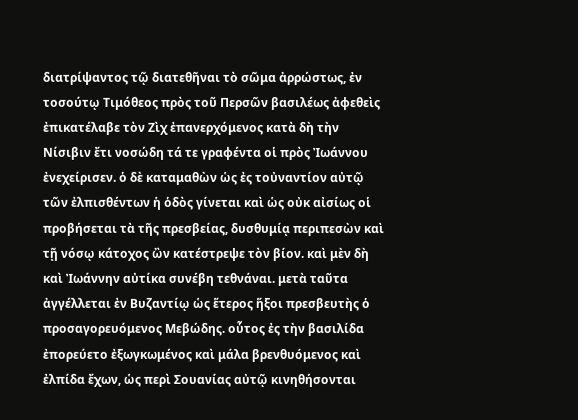διατρίψαντος τῷ διατεθῆναι τὸ σῶμα ἀρρώστως, ἐν τοσούτῳ Τιμόθεος πρὸς τοῦ Περσῶν βασιλέως ἀφεθεὶς ἐπικατέλαβε τὸν Ζὶχ ἐπανερχόμενος κατὰ δὴ τὴν Νίσιβιν ἔτι νοσώδη τά τε γραφέντα οἱ πρὸς Ἰωάννου ἐνεχείρισεν. ὁ δὲ καταμαθὼν ὡς ἐς τοὐναντίον αὐτῷ τῶν ἐλπισθέντων ἡ ὁδὸς γίνεται καὶ ὡς οὐκ αἰσίως οἱ προβήσεται τὰ τῆς πρεσβείας, δυσθυμίᾳ περιπεσὼν καὶ τῇ νόσῳ κάτοχος ὢν κατέστρεψε τὸν βίον. καὶ μὲν δὴ καὶ Ἰωάννην αὐτίκα συνέβη τεθνάναι. μετὰ ταῦτα ἀγγέλλεται ἐν Βυζαντίῳ ὡς ἕτερος ἥξοι πρεσβευτὴς ὁ προσαγορευόμενος Μεβώδης. οὗτος ἐς τὴν βασιλίδα ἐπορεύετο ἐξωγκωμένος καὶ μάλα βρενθυόμενος καὶ ἐλπίδα ἔχων, ὡς περὶ Σουανίας αὐτῷ κινηθήσονται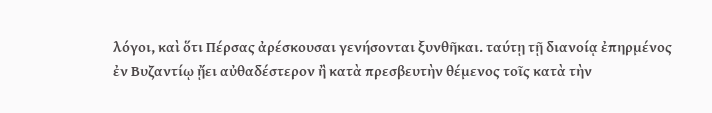λόγοι, καὶ ὅτι Πέρσας ἀρέσκουσαι γενήσονται ξυνθῆκαι. ταύτῃ τῇ διανοίᾳ ἐπηρμένος ἐν Βυζαντίῳ ᾔει αὐθαδέστερον ἢ κατὰ πρεσβευτὴν θέμενος τοῖς κατὰ τὴν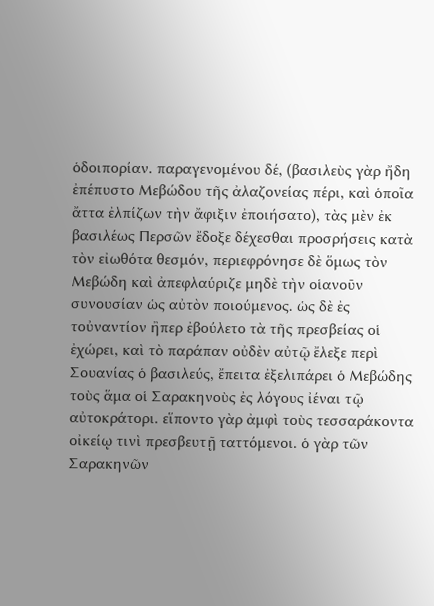ὁδοιπορίαν. παραγενομένου δέ, (βασιλεὺς γὰρ ἤδη ἐπέπυστο Μεβώδου τῆς ἀλαζονείας πέρι, καὶ ὁποῖα ἄττα ἐλπίζων τὴν ἄφιξιν ἐποιήσατο), τὰς μὲν ἐκ βασιλέως Περσῶν ἔδοξε δέχεσθαι προσρήσεις κατὰ τὸν εἰωθότα θεσμόν, περιεφρόνησε δὲ ὅμως τὸν Μεβώδη καὶ ἀπεφλαύριζε μηδὲ τὴν οἱανοῦν συνουσίαν ὡς αὐτὸν ποιούμενος. ὡς δὲ ἐς τοὐναντίον ἢπερ ἐβούλετο τὰ τῆς πρεσβείας οἱ ἐχώρει, καὶ τὸ παράπαν οὐδὲν αὐτῷ ἔλεξε περὶ Σουανίας ὁ βασιλεύς, ἔπειτα ἐξελιπάρει ὁ Μεβώδης τοὺς ἅμα οἱ Σαρακηνοὺς ἐς λόγους ἰέναι τῷ αὐτοκράτορι. εἵποντο γὰρ ἀμφὶ τοὺς τεσσαράκοντα οἰκείῳ τινὶ πρεσβευτῇ ταττόμενοι. ὁ γὰρ τῶν Σαρακηνῶν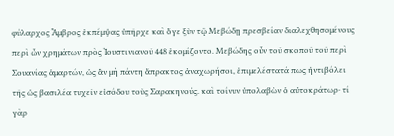φύλαρχος Ἄμβρος ἐκπέμψας ὑπῆρχε καὶ ὅγε ξὺν τῷ Μεβώδῃ πρεσβείαν διαλεχθησομένους περὶ ὧν χρημάτων πρὸς Ἰουστινιανοῦ 448 ἐκομίζοντο. Μεβώδης οὖν τοῦ σκοποῦ τοῦ περὶ Σουανίας ἁμαρτών, ὡς ἂν μὴ πάντη ἄπρακτος ἀναχωρήσοι, ἐπιμελέστατά πως ἠντιβόλει τῆς ὡς βασιλέα τυχεῖν εἰσόδου τοὺς Σαρακηνούς. καὶ τοίνυν ὑπολαβὼν ὁ αὐτοκράτωρ· τί γὰρ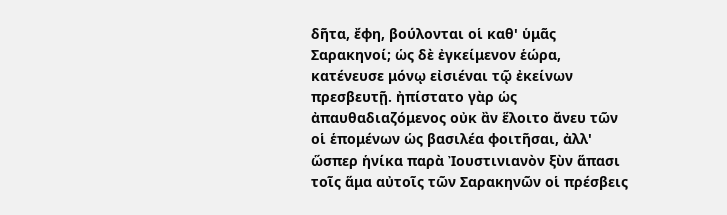δῆτα, ἔφη, βούλονται οἱ καθ' ὑμᾶς Σαρακηνοί; ὡς δὲ ἐγκείμενον ἑώρα, κατένευσε μόνῳ εἰσιέναι τῷ ἐκείνων πρεσβευτῇ. ἠπίστατο γὰρ ὡς ἀπαυθαδιαζόμενος οὐκ ἂν ἕλοιτο ἄνευ τῶν οἱ ἑπομένων ὡς βασιλέα φοιτῆσαι, ἀλλ' ὥσπερ ἡνίκα παρὰ Ἰουστινιανὸν ξὺν ἅπασι τοῖς ἅμα αὐτοῖς τῶν Σαρακηνῶν οἱ πρέσβεις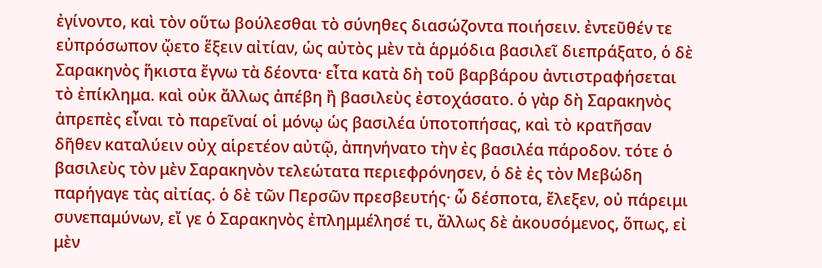ἐγίνοντο, καὶ τὸν οὕτω βούλεσθαι τὸ σύνηθες διασώζοντα ποιήσειν. ἐντεῦθέν τε εὐπρόσωπον ᾤετο ἕξειν αἰτίαν, ὡς αὐτὸς μὲν τὰ ἁρμόδια βασιλεῖ διεπράξατο, ὁ δὲ Σαρακηνὸς ἥκιστα ἔγνω τὰ δέοντα· εἶτα κατὰ δὴ τοῦ βαρβάρου ἀντιστραφήσεται τὸ ἐπίκλημα. καὶ οὐκ ἄλλως ἀπέβη ἢ βασιλεὺς ἐστοχάσατο. ὁ γὰρ δὴ Σαρακηνὸς ἀπρεπὲς εἶναι τὸ παρεῖναί οἱ μόνῳ ὡς βασιλέα ὑποτοπήσας, καὶ τὸ κρατῆσαν δῆθεν καταλύειν οὐχ αἱρετέον αὐτῷ, ἀπηνήνατο τὴν ἐς βασιλέα πάροδον. τότε ὁ βασιλεὺς τὸν μὲν Σαρακηνὸν τελεώτατα περιεφρόνησεν, ὁ δὲ ἐς τὸν Μεβώδη παρήγαγε τὰς αἰτίας. ὁ δὲ τῶν Περσῶν πρεσβευτής· ὦ δέσποτα, ἔλεξεν, οὐ πάρειμι συνεπαμύνων, εἴ γε ὁ Σαρακηνὸς ἐπλημμέλησέ τι, ἄλλως δὲ ἀκουσόμενος, ὅπως, εἰ μὲν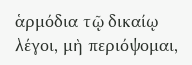ἁρμόδια τῷ δικαίῳ λέγοι, μὴ περιόψομαι,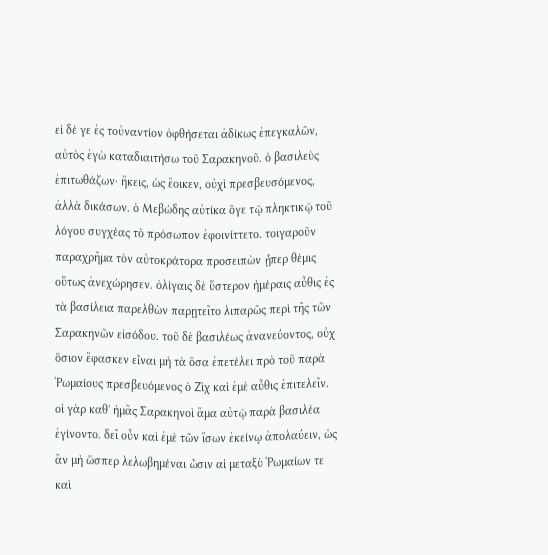εἰ δέ γε ἐς τοὐναντίον ὀφθήσεται ἀδίκως ἐπεγκαλῶν, αὐτὸς ἐγὼ καταδιαιτήσω τοῦ Σαρακηνοῦ. ὁ βασιλεὺς ἐπιτωθάζων· ἥκεις, ὡς ἔοικεν, οὐχὶ πρεσβευσόμενος, ἀλλὰ δικάσων. ὁ Μεβώδης αὐτίκα ὅγε τῷ πληκτικῷ τοῦ λόγου συγχέας τὸ πρόσωπον ἐφοινίττετο. τοιγαροῦν παραχρῆμα τὸν αὐτοκράτορα προσειπὼν ᾗπερ θέμις οὕτως ἀνεχώρησεν. ὀλίγαις δὲ ὕστερον ἡμέραις αὖθις ἐς τὰ βασίλεια παρελθὼν παρῃτεῖτο λιπαρῶς περὶ τῆς τῶν Σαρακηνῶν εἰσόδου. τοῦ δὲ βασιλέως ἀνανεύοντος, οὐχ ὅσιον ἔφασκεν εἶναι μὴ τὰ ὅσα ἐπετέλει πρὸ τοῦ παρὰ Ῥωμαίους πρεσβευόμενος ὁ Ζὶχ καὶ ἐμὲ αὖθις ἐπιτελεῖν. οἱ γὰρ καθ' ἡμᾶς Σαρακηνοὶ ἅμα αὐτῷ παρὰ βασιλέα ἐγίνοντο. δεῖ οὖν καὶ ἐμὲ τῶν ἴσων ἐκείνῳ ἀπολαύειν, ὡς ἂν μὴ ὥσπερ λελωβημέναι ὦσιν αἱ μεταξὺ Ῥωμαίων τε καὶ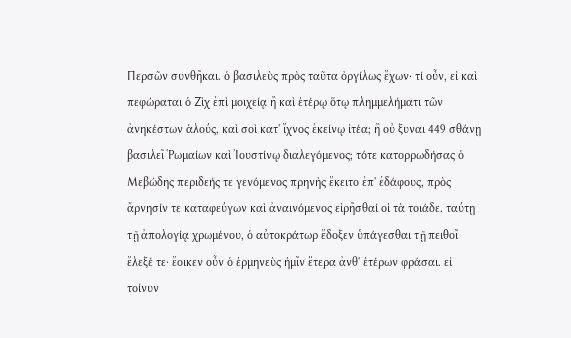Περσῶν συνθῆκαι. ὁ βασιλεὺς πρὸς ταῦτα ὀργίλως ἔχων· τί οὖν, εἰ καὶ πεφώραται ὁ Ζὶχ ἐπὶ μοιχείᾳ ἢ καὶ ἑτέρῳ ὅτῳ πλημμελήματι τῶν ἀνηκέστων ἁλούς, καὶ σοὶ κατ' ἴχνος ἐκείνῳ ἰτέα; ἢ οὐ ξυναι 449 σθάνῃ βασιλεῖ Ῥωμαίων καὶ Ἰουστίνῳ διαλεγόμενος; τότε κατορρωδήσας ὁ Μεβώδης περιδεής τε γενόμενος πρηνὴς ἔκειτο ἐπ' ἐδάφους, πρὸς ἄρνησίν τε καταφεύγων καὶ ἀναινόμενος εἰρῆσθαί οἱ τὰ τοιάδε. ταύτῃ τῇ ἀπολογίᾳ χρωμένου, ὁ αὐτοκράτωρ ἔδοξεν ὑπάγεσθαι τῇ πειθοῖ ἔλεξέ τε· ἔοικεν οὖν ὁ ἑρμηνεὺς ἡμῖν ἕτερα ἀνθ' ἑτέρων φράσαι. εἰ τοίνυν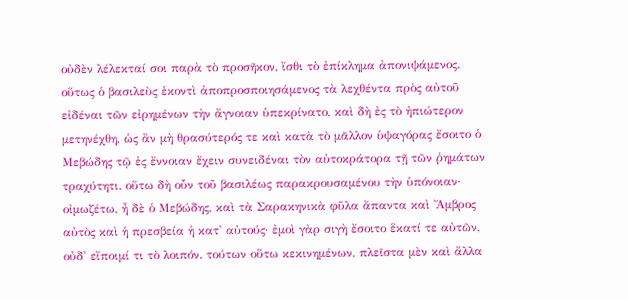οὐδὲν λέλεκταί σοι παρὰ τὸ προσῆκον, ἴσθι τὸ ἐπίκλημα ἀπονιψάμενος. οὕτως ὁ βασιλεὺς ἑκοντὶ ἀποπροσποιησάμενος τὰ λεχθέντα πρὸς αὐτοῦ εἰδέναι τῶν εἰρημένων τὴν ἄγνοιαν ὑπεκρίνατο, καὶ δὴ ἐς τὸ ἠπιώτερον μετηνέχθη, ὡς ἂν μὴ θρασύτερός τε καὶ κατὰ τὸ μᾶλλον ὑψαγόρας ἔσοιτο ὁ Μεβώδης τῷ ἐς ἔννοιαν ἔχειν συνειδέναι τὸν αὐτοκράτορα τῇ τῶν ῥημάτων τραχύτητι. οὕτω δὴ οὖν τοῦ βασιλέως παρακρουσαμένου τὴν ὑπόνοιαν· οἰμωζέτω, ἦ δὲ ὁ Μεβώδης, καὶ τὰ Σαρακηνικὰ φῦλα ἅπαντα καὶ Ἄμβρος αὐτὸς καὶ ἡ πρεσβεία ἡ κατ' αὐτούς· ἐμοὶ γὰρ σιγὴ ἔσοιτο ἕκατί τε αὐτῶν, οὐδ' εἴποιμί τι τὸ λοιπόν. τούτων οὕτω κεκινημένων, πλεῖστα μὲν καὶ ἄλλα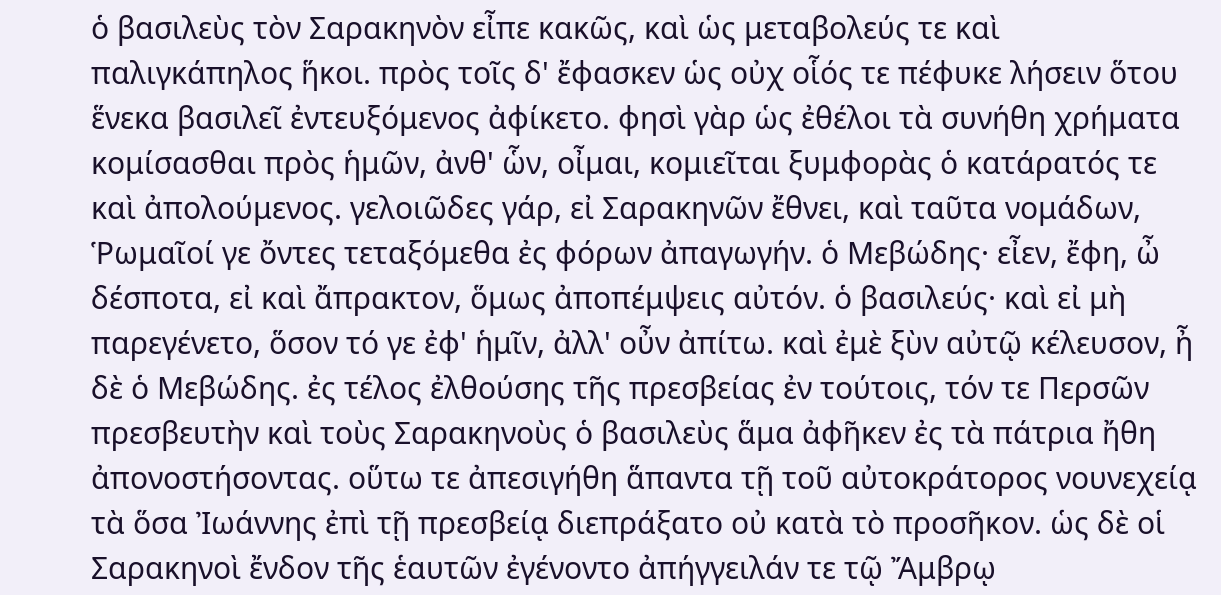ὁ βασιλεὺς τὸν Σαρακηνὸν εἶπε κακῶς, καὶ ὡς μεταβολεύς τε καὶ παλιγκάπηλος ἥκοι. πρὸς τοῖς δ' ἔφασκεν ὡς οὐχ οἷός τε πέφυκε λήσειν ὅτου ἕνεκα βασιλεῖ ἐντευξόμενος ἀφίκετο. φησὶ γὰρ ὡς ἐθέλοι τὰ συνήθη χρήματα κομίσασθαι πρὸς ἡμῶν, ἀνθ' ὧν, οἶμαι, κομιεῖται ξυμφορὰς ὁ κατάρατός τε καὶ ἀπολούμενος. γελοιῶδες γάρ, εἰ Σαρακηνῶν ἔθνει, καὶ ταῦτα νομάδων, Ῥωμαῖοί γε ὄντες τεταξόμεθα ἐς φόρων ἀπαγωγήν. ὁ Μεβώδης· εἶεν, ἔφη, ὦ δέσποτα, εἰ καὶ ἄπρακτον, ὅμως ἀποπέμψεις αὐτόν. ὁ βασιλεύς· καὶ εἰ μὴ παρεγένετο, ὅσον τό γε ἐφ' ἡμῖν, ἀλλ' οὖν ἀπίτω. καὶ ἐμὲ ξὺν αὐτῷ κέλευσον, ἦ δὲ ὁ Μεβώδης. ἐς τέλος ἐλθούσης τῆς πρεσβείας ἐν τούτοις, τόν τε Περσῶν πρεσβευτὴν καὶ τοὺς Σαρακηνοὺς ὁ βασιλεὺς ἅμα ἀφῆκεν ἐς τὰ πάτρια ἤθη ἀπονοστήσοντας. οὕτω τε ἀπεσιγήθη ἅπαντα τῇ τοῦ αὐτοκράτορος νουνεχείᾳ τὰ ὅσα Ἰωάννης ἐπὶ τῇ πρεσβείᾳ διεπράξατο οὐ κατὰ τὸ προσῆκον. ὡς δὲ οἱ Σαρακηνοὶ ἔνδον τῆς ἑαυτῶν ἐγένοντο ἀπήγγειλάν τε τῷ Ἄμβρῳ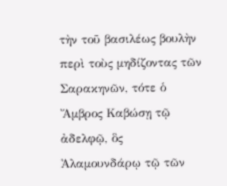τὴν τοῦ βασιλέως βουλὴν περὶ τοὺς μηδίζοντας τῶν Σαρακηνῶν, τότε ὁ Ἄμβρος Καβώσῃ τῷ ἀδελφῷ, ὃς Ἀλαμουνδάρῳ τῷ τῶν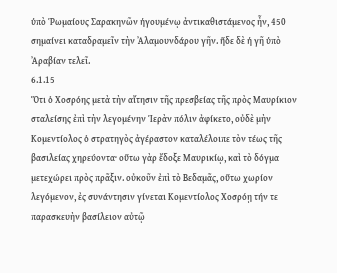ὑπὸ Ῥωμαίους Σαρακηνῶν ἡγουμένῳ ἀντικαθιστάμενος ἦν, 450 σημαίνει καταδραμεῖν τὴν Ἀλαμουνδάρου γῆν. ἥδε δὲ ἡ γῆ ὑπὸ Ἀραβίαν τελεῖ.
6.1.15
Ὅτι ὁ Χοσρόης μετὰ τὴν αἴτησιν τῆς πρεσβείας τῆς πρὸς Μαυρίκιον σταλείσης ἐπὶ τὴν λεγομένην Ἱερὰν πόλιν ἀφίκετο, οὐδὲ μὴν Κομεντίολος ὁ στρατηγὸς ἀγέραστον καταλέλοιπε τὸν τέως τῆς βασιλείας χηρεύοντα· οὕτω γὰρ ἔδοξε Μαυρικίῳ, καὶ τὸ δόγμα μετεχώρει πρὸς πρᾶξιν. οὐκοῦν ἐπὶ τὸ Βεδαμᾶς, οὕτω χωρίον λεγόμενον, ἐς συνάντησιν γίνεται Κομεντίολος Χοσρόῃ τήν τε παρασκευὴν βασίλειον αὐτῷ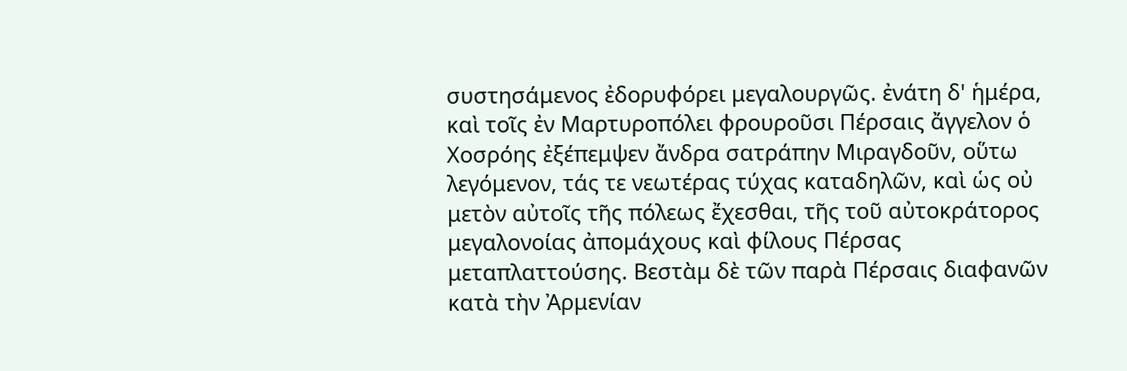συστησάμενος ἐδορυφόρει μεγαλουργῶς. ἐνάτη δ' ἡμέρα, καὶ τοῖς ἐν Μαρτυροπόλει φρουροῦσι Πέρσαις ἄγγελον ὁ Χοσρόης ἐξέπεμψεν ἄνδρα σατράπην Μιραγδοῦν, οὕτω λεγόμενον, τάς τε νεωτέρας τύχας καταδηλῶν, καὶ ὡς οὐ μετὸν αὐτοῖς τῆς πόλεως ἔχεσθαι, τῆς τοῦ αὐτοκράτορος μεγαλονοίας ἀπομάχους καὶ φίλους Πέρσας μεταπλαττούσης. Βεστὰμ δὲ τῶν παρὰ Πέρσαις διαφανῶν κατὰ τὴν Ἀρμενίαν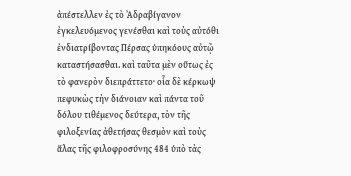ἀπέστελλεν ἐς τὸ Ἀδραβίγανον ἐγκελευόμενος γενέσθαι καὶ τοὺς αὐτόθι ἐνδιατρίβοντας Πέρσας ὑπηκόους αὐτῷ καταστήσασθαι. καὶ ταῦτα μὲν οὕτως ἐς τὸ φανερὸν διεπράττετο· οἷα δὲ κέρκωψ πεφυκὼς τὴν διάνοιαν καὶ πάντα τοῦ δόλου τιθέμενος δεύτερα, τὸν τῆς φιλοξενίας ἀθετήσας θεσμὸν καὶ τοὺς ἅλας τῆς φιλοφροσύνης 484 ὑπὸ τὰς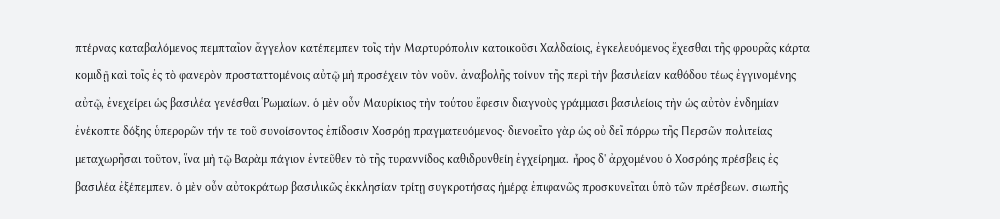πτέρνας καταβαλόμενος πεμπταῖον ἄγγελον κατέπεμπεν τοῖς τὴν Μαρτυρόπολιν κατοικοῦσι Χαλδαίοις, ἐγκελευόμενος ἔχεσθαι τῆς φρουρᾶς κάρτα κομιδῇ καὶ τοῖς ἐς τὸ φανερὸν προσταττομένοις αὐτῷ μὴ προσέχειν τὸν νοῦν. ἀναβολῆς τοίνυν τῆς περὶ τὴν βασιλείαν καθόδου τέως ἐγγινομένης αὐτῷ, ἐνεχείρει ὡς βασιλέα γενέσθαι Ῥωμαίων. ὁ μὲν οὖν Μαυρίκιος τὴν τούτου ἔφεσιν διαγνοὺς γράμμασι βασιλείοις τὴν ὡς αὐτὸν ἐνδημίαν ἐνέκοπτε δόξης ὑπερορῶν τήν τε τοῦ συνοίσοντος ἐπίδοσιν Χοσρόῃ πραγματευόμενος· διενοεῖτο γὰρ ὡς οὐ δεῖ πόρρω τῆς Περσῶν πολιτείας μεταχωρῆσαι τοῦτον, ἵνα μὴ τῷ Βαρὰμ πάγιον ἐντεῦθεν τὸ τῆς τυραννίδος καθιδρυνθείη ἐγχείρημα. ἦρος δ' ἀρχομένου ὁ Χοσρόης πρέσβεις ἐς βασιλέα ἐξέπεμπεν. ὁ μὲν οὖν αὐτοκράτωρ βασιλικῶς ἐκκλησίαν τρίτῃ συγκροτήσας ἡμέρᾳ ἐπιφανῶς προσκυνεῖται ὑπὸ τῶν πρέσβεων. σιωπῆς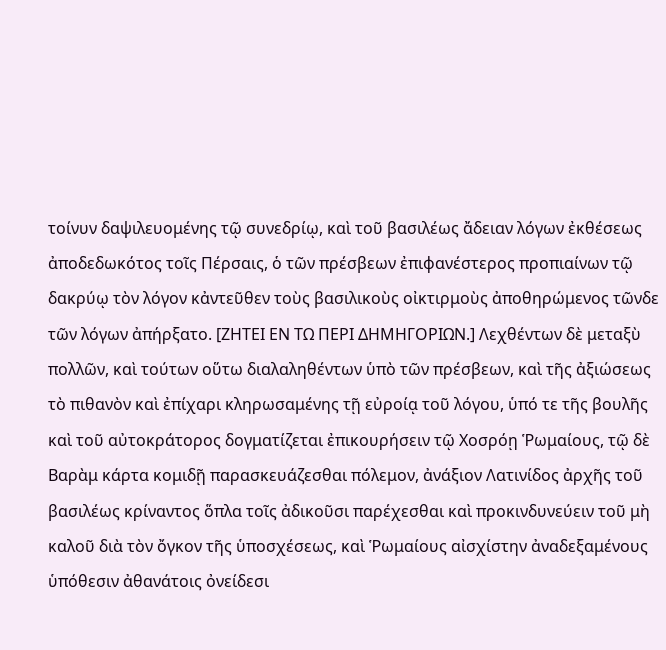τοίνυν δαψιλευομένης τῷ συνεδρίῳ, καὶ τοῦ βασιλέως ἄδειαν λόγων ἐκθέσεως ἀποδεδωκότος τοῖς Πέρσαις, ὁ τῶν πρέσβεων ἐπιφανέστερος προπιαίνων τῷ δακρύῳ τὸν λόγον κἀντεῦθεν τοὺς βασιλικοὺς οἰκτιρμοὺς ἀποθηρώμενος τῶνδε τῶν λόγων ἀπήρξατο. [ΖΗΤΕΙ ΕΝ ΤΩ ΠΕΡΙ ΔΗΜΗΓΟΡΙΩΝ.] Λεχθέντων δὲ μεταξὺ πολλῶν, καὶ τούτων οὕτω διαλαληθέντων ὑπὸ τῶν πρέσβεων, καὶ τῆς ἀξιώσεως τὸ πιθανὸν καὶ ἐπίχαρι κληρωσαμένης τῇ εὐροίᾳ τοῦ λόγου, ὑπό τε τῆς βουλῆς καὶ τοῦ αὐτοκράτορος δογματίζεται ἐπικουρήσειν τῷ Χοσρόῃ Ῥωμαίους, τῷ δὲ Βαρὰμ κάρτα κομιδῇ παρασκευάζεσθαι πόλεμον, ἀνάξιον Λατινίδος ἀρχῆς τοῦ βασιλέως κρίναντος ὅπλα τοῖς ἀδικοῦσι παρέχεσθαι καὶ προκινδυνεύειν τοῦ μὴ καλοῦ διὰ τὸν ὄγκον τῆς ὑποσχέσεως, καὶ Ῥωμαίους αἰσχίστην ἀναδεξαμένους ὑπόθεσιν ἀθανάτοις ὀνείδεσι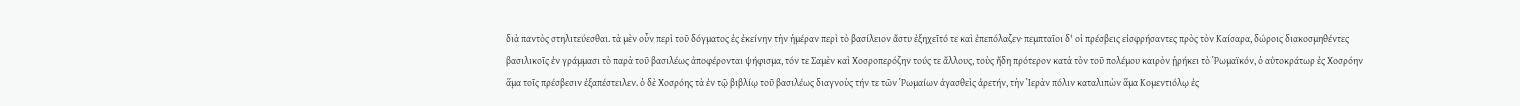διὰ παντὸς στηλιτεύεσθαι. τὰ μὲν οὖν περὶ τοῦ δόγματος ἐς ἐκείνην τὴν ἡμέραν περὶ τὸ βασίλειον ἄστυ ἐξηχεῖτό τε καὶ ἐπεπόλαζεν· πεμπταῖοι δ' οἱ πρέσβεις εἰσφρήσαντες πρὸς τὸν Καίσαρα, δώροις διακοσμηθέντες βασιλικοῖς ἐν γράμμασι τὸ παρὰ τοῦ βασιλέως ἀποφέρονται ψήφισμα, τόν τε Σαμὲν καὶ Χοσροπερόζην τούς τε ἄλλους, τοὺς ἤδη πρότερον κατὰ τὸν τοῦ πολέμου καιρὸν ᾑρήκει τὸ Ῥωμαϊκόν, ὁ αὐτοκράτωρ ἐς Χοσρόην ἅμα τοῖς πρέσβεσιν ἐξαπέστειλεν. ὁ δὲ Χοσρόης τὰ ἐν τῷ βιβλίῳ τοῦ βασιλέως διαγνοὺς τήν τε τῶν Ῥωμαίων ἀγασθεὶς ἀρετήν, τὴν Ἱερὰν πόλιν καταλιπὼν ἅμα Κομεντιόλῳ ἐς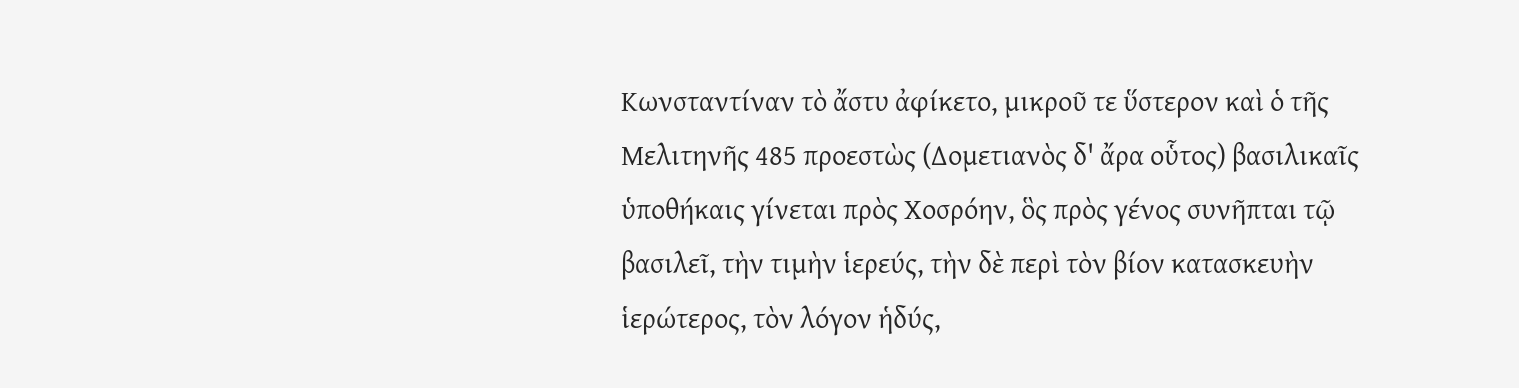Κωνσταντίναν τὸ ἄστυ ἀφίκετο, μικροῦ τε ὕστερον καὶ ὁ τῆς Μελιτηνῆς 485 προεστὼς (Δομετιανὸς δ' ἄρα οὗτος) βασιλικαῖς ὑποθήκαις γίνεται πρὸς Χοσρόην, ὃς πρὸς γένος συνῆπται τῷ βασιλεῖ, τὴν τιμὴν ἱερεύς, τὴν δὲ περὶ τὸν βίον κατασκευὴν ἱερώτερος, τὸν λόγον ἡδύς,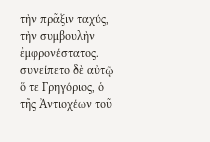τὴν πρᾶξιν ταχύς, τὴν συμβουλὴν ἐμφρονέστατος. συνείπετο δὲ αὐτῷ ὅ τε Γρηγόριος, ὁ τῆς Ἀντιοχέων τοῦ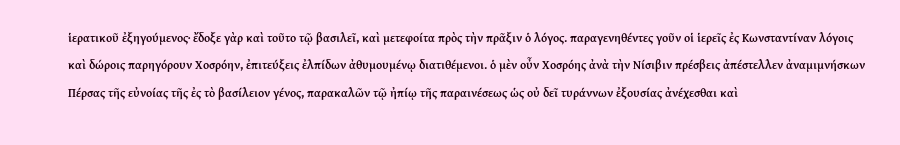ἱερατικοῦ ἐξηγούμενος· ἔδοξε γὰρ καὶ τοῦτο τῷ βασιλεῖ, καὶ μετεφοίτα πρὸς τὴν πρᾶξιν ὁ λόγος. παραγενηθέντες γοῦν οἱ ἱερεῖς ἐς Κωνσταντίναν λόγοις καὶ δώροις παρηγόρουν Χοσρόην, ἐπιτεύξεις ἐλπίδων ἀθυμουμένῳ διατιθέμενοι. ὁ μὲν οὖν Χοσρόης ἀνὰ τὴν Νίσιβιν πρέσβεις ἀπέστελλεν ἀναμιμνήσκων Πέρσας τῆς εὐνοίας τῆς ἐς τὸ βασίλειον γένος, παρακαλῶν τῷ ἠπίῳ τῆς παραινέσεως ὡς οὐ δεῖ τυράννων ἐξουσίας ἀνέχεσθαι καὶ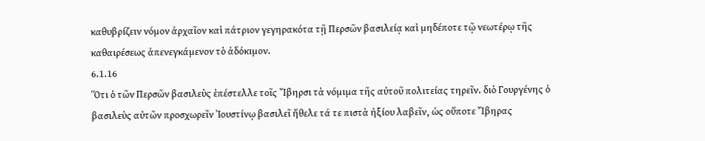καθυβρίζειν νόμον ἀρχαῖον καὶ πάτριον γεγηρακότα τῇ Περσῶν βασιλείᾳ καὶ μηδέποτε τῷ νεωτέρῳ τῆς καθαιρέσεως ἀπενεγκάμενον τὸ ἀδόκιμον.
6.1.16
Ὅτι ὁ τῶν Περσῶν βασιλεὺς ἐπέστελλε τοῖς Ἴβηρσι τὰ νόμιμα τῆς αὐτοῦ πολιτείας τηρεῖν. διὸ Γουργένης ὁ βασιλεὺς αὐτῶν προσχωρεῖν Ἰουστίνῳ βασιλεῖ ἤθελε τά τε πιστὰ ἠξίου λαβεῖν, ὡς οὔποτε Ἴβηρας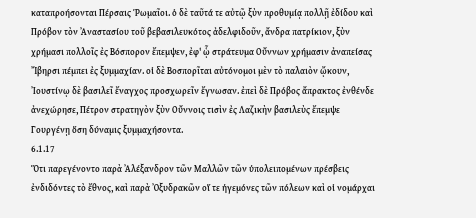καταπροήσονται Πέρσαις Ῥωμαῖοι. ὁ δὲ ταῦτά τε αὐτῷ ξὺν προθυμίᾳ πολλῇ ἐδίδου καὶ Πρόβον τὸν Ἀναστασίου τοῦ βεβασιλευκότος ἀδελφιδοῦν, ἄνδρα πατρίκιον, ξὺν χρήμασι πολλοῖς ἐς Βόσπορον ἔπεμψεν, ἐφ' ᾧ στράτευμα Οὔννων χρήμασιν ἀναπείσας Ἴβηρσι πέμπει ἐς ξυμμαχίαν. οἱ δὲ Βοσπορῖται αὐτόνομοι μὲν τὸ παλαιὸν ᾤκουν, Ἰουστίνῳ δὲ βασιλεῖ ἔναγχος προσχωρεῖν ἔγνωσαν. ἐπεὶ δὲ Πρόβος ἄπρακτος ἐνθένδε ἀνεχώρησε, Πέτρον στρατηγὸν ξὺν Οὔννοις τισὶν ἐς Λαζικὴν βασιλεὺς ἔπεμψε Γουργένῃ ὅση δύναμις ξυμμαχήσοντα.
6.1.17
Ὅτι παρεγένοντο παρὰ Ἀλέξανδρον τῶν Μαλλῶν τῶν ὑπολειπομένων πρέσβεις ἐνδιδόντες τὸ ἔθνος, καὶ παρὰ Ὀξυδρακῶν οἵ τε ἡγεμόνες τῶν πόλεων καὶ οἱ νομάρχαι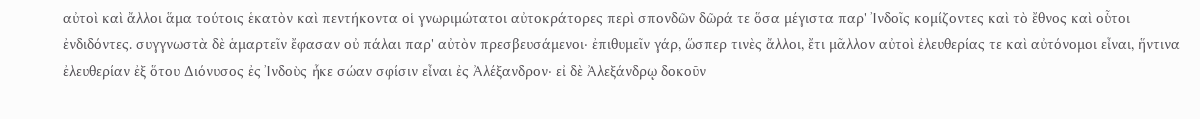αὐτοὶ καὶ ἄλλοι ἅμα τούτοις ἑκατὸν καὶ πεντήκοντα οἱ γνωριμώτατοι αὐτοκράτορες περὶ σπονδῶν δῶρά τε ὅσα μέγιστα παρ' Ἰνδοῖς κομίζοντες καὶ τὸ ἔθνος καὶ οὗτοι ἐνδιδόντες. συγγνωστὰ δὲ ἁμαρτεῖν ἔφασαν οὐ πάλαι παρ' αὐτὸν πρεσβευσάμενοι· ἐπιθυμεῖν γάρ, ὥσπερ τινὲς ἄλλοι, ἔτι μᾶλλον αὐτοὶ ἐλευθερίας τε καὶ αὐτόνομοι εἶναι, ἥντινα ἐλευθερίαν ἐξ ὅτου Διόνυσος ἐς Ἰνδοὺς ἧκε σώαν σφίσιν εἶναι ἐς Ἀλέξανδρον· εἰ δὲ Ἀλεξάνδρῳ δοκοῦν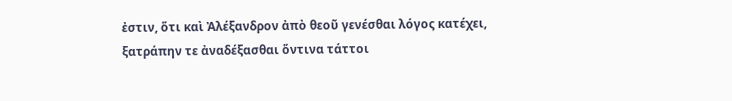ἐστιν, ὅτι καὶ Ἀλέξανδρον ἀπὸ θεοῦ γενέσθαι λόγος κατέχει, ξατράπην τε ἀναδέξασθαι ὅντινα τάττοι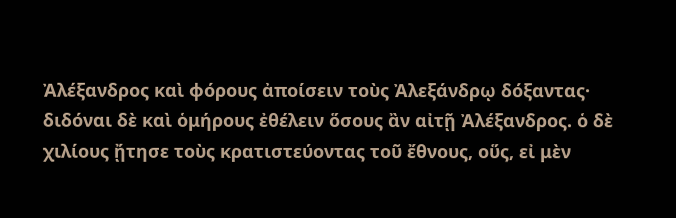Ἀλέξανδρος καὶ φόρους ἀποίσειν τοὺς Ἀλεξάνδρῳ δόξαντας· διδόναι δὲ καὶ ὁμήρους ἐθέλειν ὅσους ἂν αἰτῇ Ἀλέξανδρος. ὁ δὲ χιλίους ᾔτησε τοὺς κρατιστεύοντας τοῦ ἔθνους, οὕς, εἰ μὲν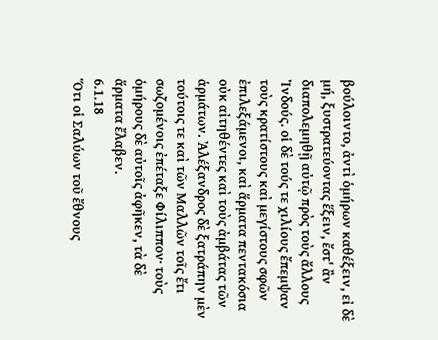βούλοιντο, ἀντὶ ὁμήρων καθέξειν, εἰ δὲ μή, ξυστρατεύοντας ἕξειν, ἔστ' ἂν διαπολεμηθῇ αὐτῷ πρὸς τοὺς ἄλλους Ἰνδούς. οἱ δὲ τούς τε χιλίους ἔπεμψαν τοὺς κρατίστους καὶ μεγίστους σφῶν ἐπιλεξάμενοι, καὶ ἅρματα πεντακόσια οὐκ αἰτηθέντες καὶ τοὺς ἀμβάτας τῶν ἁρμάτων. Ἀλέξανδρος δὲ ξατράπην μὲν τούτοις τε καὶ τῶν Μαλλῶν τοῖς ἔτι σωζομένοις ἐπέταξε Φίλιππον· τοὺς ὁμήρους δὲ αὐτοῖς ἀφῆκεν, τὰ δὲ ἅρματα ἔλαβεν.
6.1.18
Ὅτι οἱ Σαλύων τοῦ ἔθνους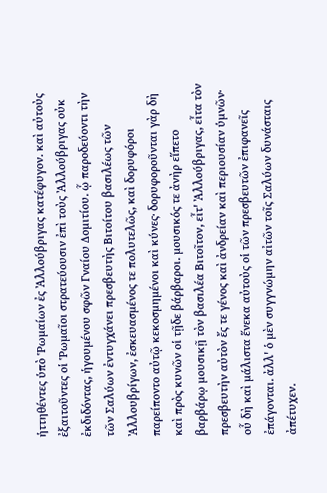ἡττηθέντες ὑπὸ Ῥωμαίων ἐς Ἀλλούβριγας κατέφυγον. καὶ αὐτοὺς ἐξαιτοῦντες οἱ Ῥωμαῖοι στρατεύουσιν ἐπὶ τοὺς Ἀλλούβριγας οὐκ ἐκδιδόντας, ἡγουμένου σφῶν Γναίου Δομιτίου. ᾧ παροδεύοντι τὴν τῶν Σαλύων ἐντυγχάνει πρεσβευτὴς Βιτοίτου βασιλέως τῶν Ἀλλουβρίγων, ἐσκευασμένος τε πολυτελῶς, καὶ δορυφόροι παρείποντο αὐτῷ κεκοσμημένοι καὶ κύνες· δορυφοροῦνται γὰρ δὴ καὶ πρὸς κυνῶν οἱ τῇδε βάρβαροι. μουσικός τε ἀνὴρ εἵπετο βαρβάρῳ μουσικῇ τὸν βασιλέα Βιτοῖτον, εἶτ' Ἀλλούβριγας, εἶτα τὸν πρεσβευτὴν αὐτὸν ἔς τε γένος καὶ ἀνδρείαν καὶ περιουσίαν ὑμνῶν· οὗ δὴ καὶ μάλιστα ἕνεκα αὐτοὺς οἱ τῶν πρεσβευτῶν ἐπιφανεῖς ἐπάγονται. ἀλλ' ὁ μὲν συγγνώμην αἰτῶν τοῖς Σαλύων δυνάσταις ἀπέτυχεν.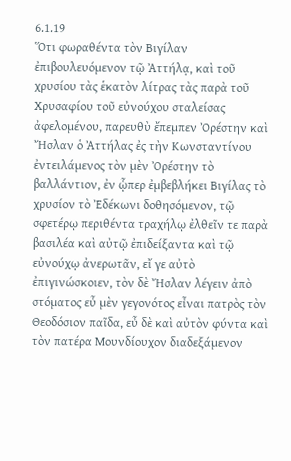6.1.19
Ὅτι φωραθέντα τὸν Βιγίλαν ἐπιβουλευόμενον τῷ Ἀττήλᾳ, καὶ τοῦ χρυσίου τὰς ἑκατὸν λίτρας τὰς παρὰ τοῦ Χρυσαφίου τοῦ εὐνούχου σταλείσας ἀφελομένου, παρευθὺ ἔπεμπεν Ὀρέστην καὶ Ἤσλαν ὁ Ἀττήλας ἐς τὴν Κωνσταντίνου ἐντειλάμενος τὸν μὲν Ὀρέστην τὸ βαλλάντιον, ἐν ᾧπερ ἐμβεβλήκει Βιγίλας τὸ χρυσίον τὸ Ἐδέκωνι δοθησόμενον, τῷ σφετέρῳ περιθέντα τραχήλῳ ἐλθεῖν τε παρὰ βασιλέα καὶ αὐτῷ ἐπιδείξαντα καὶ τῷ εὐνούχῳ ἀνερωτᾶν, εἴ γε αὐτὸ ἐπιγινώσκοιεν, τὸν δὲ Ἤσλαν λέγειν ἀπὸ στόματος εὖ μὲν γεγονότος εἶναι πατρὸς τὸν Θεοδόσιον παῖδα, εὖ δὲ καὶ αὐτὸν φύντα καὶ τὸν πατέρα Μουνδίουχον διαδεξάμενον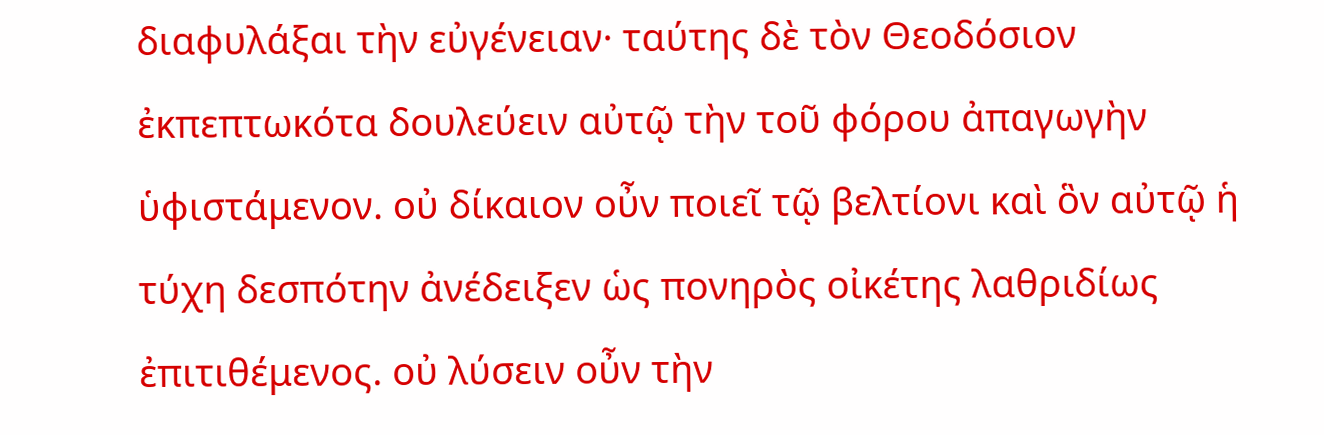διαφυλάξαι τὴν εὐγένειαν· ταύτης δὲ τὸν Θεοδόσιον ἐκπεπτωκότα δουλεύειν αὐτῷ τὴν τοῦ φόρου ἀπαγωγὴν ὑφιστάμενον. οὐ δίκαιον οὖν ποιεῖ τῷ βελτίονι καὶ ὃν αὐτῷ ἡ τύχη δεσπότην ἀνέδειξεν ὡς πονηρὸς οἰκέτης λαθριδίως ἐπιτιθέμενος. οὐ λύσειν οὖν τὴν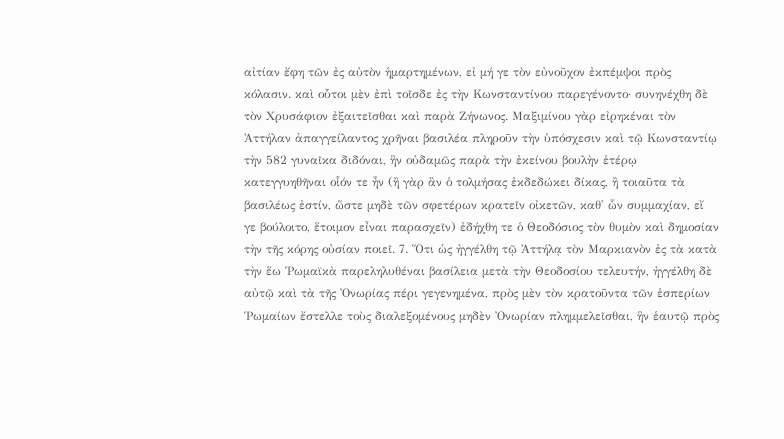αἰτίαν ἔφη τῶν ἐς αὐτὸν ἡμαρτημένων, εἰ μή γε τὸν εὐνοῦχον ἐκπέμψοι πρὸς κόλασιν. καὶ οὗτοι μὲν ἐπὶ τοῖσδε ἐς τὴν Κωνσταντίνου παρεγένοντο· συνηνέχθη δὲ τὸν Χρυσάφιον ἐξαιτεῖσθαι καὶ παρὰ Ζήνωνος. Μαξιμίνου γὰρ εἰρηκέναι τὸν Ἀττήλαν ἀπαγγείλαντος χρῆναι βασιλέα πληροῦν τὴν ὑπόσχεσιν καὶ τῷ Κωνσταντίῳ τὴν 582 γυναῖκα διδόναι, ἣν οὐδαμῶς παρὰ τὴν ἐκείνου βουλὴν ἑτέρῳ κατεγγυηθῆναι οἷόν τε ἦν (ἢ γὰρ ἂν ὁ τολμήσας ἐκδεδώκει δίκας, ἢ τοιαῦτα τὰ βασιλέως ἐστίν, ὥστε μηδὲ τῶν σφετέρων κρατεῖν οἰκετῶν, καθ' ὧν συμμαχίαν, εἴ γε βούλοιτο, ἕτοιμον εἶναι παρασχεῖν) ἐδήχθη τε ὁ Θεοδόσιος τὸν θυμὸν καὶ δημοσίαν τὴν τῆς κόρης οὐσίαν ποιεῖ. 7. Ὅτι ὡς ἠγγέλθη τῷ Ἀττήλᾳ τὸν Μαρκιανὸν ἐς τὰ κατὰ τὴν ἕω Ῥωμαϊκὰ παρεληλυθέναι βασίλεια μετὰ τὴν Θεοδοσίου τελευτήν, ἠγγέλθη δὲ αὐτῷ καὶ τὰ τῆς Ὀνωρίας πέρι γεγενημένα, πρὸς μὲν τὸν κρατοῦντα τῶν ἑσπερίων Ῥωμαίων ἔστελλε τοὺς διαλεξομένους μηδὲν Ὀνωρίαν πλημμελεῖσθαι, ἣν ἑαυτῷ πρὸς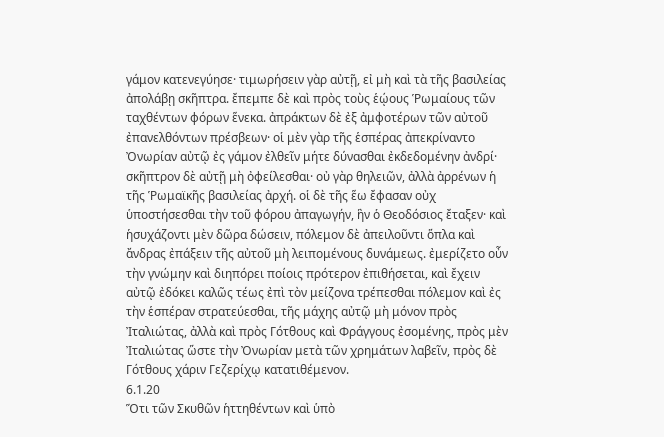γάμον κατενεγύησε· τιμωρήσειν γὰρ αὐτῇ, εἰ μὴ καὶ τὰ τῆς βασιλείας ἀπολάβῃ σκῆπτρα. ἔπεμπε δὲ καὶ πρὸς τοὺς ἑῴους Ῥωμαίους τῶν ταχθέντων φόρων ἕνεκα. ἀπράκτων δὲ ἐξ ἀμφοτέρων τῶν αὐτοῦ ἐπανελθόντων πρέσβεων· οἱ μὲν γὰρ τῆς ἑσπέρας ἀπεκρίναντο Ὀνωρίαν αὐτῷ ἐς γάμον ἐλθεῖν μήτε δύνασθαι ἐκδεδομένην ἀνδρί· σκῆπτρον δὲ αὐτῇ μὴ ὀφείλεσθαι· οὐ γὰρ θηλειῶν, ἀλλὰ ἀρρένων ἡ τῆς Ῥωμαϊκῆς βασιλείας ἀρχή. οἱ δὲ τῆς ἕω ἔφασαν οὐχ ὑποστήσεσθαι τὴν τοῦ φόρου ἀπαγωγήν, ἣν ὁ Θεοδόσιος ἔταξεν· καὶ ἡσυχάζοντι μὲν δῶρα δώσειν, πόλεμον δὲ ἀπειλοῦντι ὅπλα καὶ ἄνδρας ἐπάξειν τῆς αὐτοῦ μὴ λειπομένους δυνάμεως. ἐμερίζετο οὖν τὴν γνώμην καὶ διηπόρει ποίοις πρότερον ἐπιθήσεται, καὶ ἔχειν αὐτῷ ἐδόκει καλῶς τέως ἐπὶ τὸν μείζονα τρέπεσθαι πόλεμον καὶ ἐς τὴν ἑσπέραν στρατεύεσθαι, τῆς μάχης αὐτῷ μὴ μόνον πρὸς Ἰταλιώτας, ἀλλὰ καὶ πρὸς Γότθους καὶ Φράγγους ἐσομένης, πρὸς μὲν Ἰταλιώτας ὥστε τὴν Ὀνωρίαν μετὰ τῶν χρημάτων λαβεῖν, πρὸς δὲ Γότθους χάριν Γεζερίχῳ κατατιθέμενον.
6.1.20
Ὅτι τῶν Σκυθῶν ἡττηθέντων καὶ ὑπὸ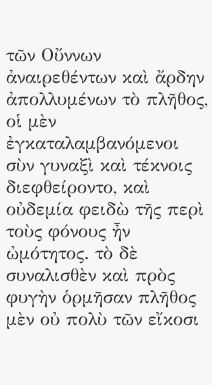τῶν Οὔννων ἀναιρεθέντων καὶ ἄρδην ἀπολλυμένων τὸ πλῆθος, οἱ μὲν ἐγκαταλαμβανόμενοι σὺν γυναξὶ καὶ τέκνοις διεφθείροντο, καὶ οὐδεμία φειδὼ τῆς περὶ τοὺς φόνους ἦν ὠμότητος. τὸ δὲ συναλισθὲν καὶ πρὸς φυγὴν ὁρμῆσαν πλῆθος μὲν οὐ πολὺ τῶν εἴκοσι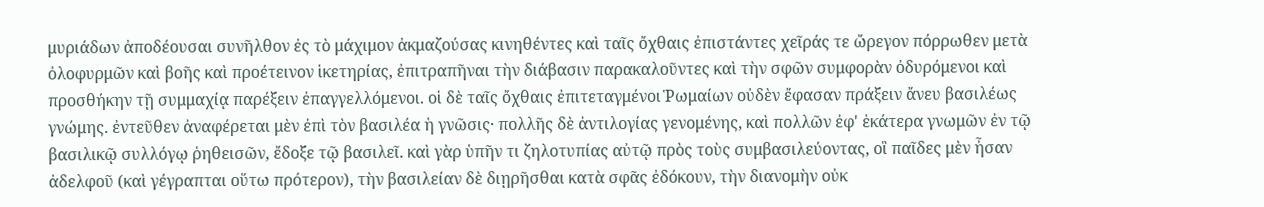μυριάδων ἀποδέουσαι συνῆλθον ἐς τὸ μάχιμον ἀκμαζούσας κινηθέντες καὶ ταῖς ὄχθαις ἐπιστάντες χεῖράς τε ὤρεγον πόρρωθεν μετὰ ὀλοφυρμῶν καὶ βοῆς καὶ προέτεινον ἱκετηρίας, ἐπιτραπῆναι τὴν διάβασιν παρακαλοῦντες καὶ τὴν σφῶν συμφορὰν ὀδυρόμενοι καὶ προσθήκην τῇ συμμαχίᾳ παρέξειν ἐπαγγελλόμενοι. οἱ δὲ ταῖς ὄχθαις ἐπιτεταγμένοι Ῥωμαίων οὐδὲν ἔφασαν πράξειν ἄνευ βασιλέως γνώμης. ἐντεῦθεν ἀναφέρεται μὲν ἐπὶ τὸν βασιλέα ἡ γνῶσις· πολλῆς δὲ ἀντιλογίας γενομένης, καὶ πολλῶν ἐφ' ἑκάτερα γνωμῶν ἐν τῷ βασιλικῷ συλλόγῳ ῥηθεισῶν, ἔδοξε τῷ βασιλεῖ. καὶ γὰρ ὑπῆν τι ζηλοτυπίας αὐτῷ πρὸς τοὺς συμβασιλεύοντας, οἳ παῖδες μὲν ἦσαν ἀδελφοῦ (καὶ γέγραπται οὕτω πρότερον), τὴν βασιλείαν δὲ διῃρῆσθαι κατὰ σφᾶς ἐδόκουν, τὴν διανομὴν οὐκ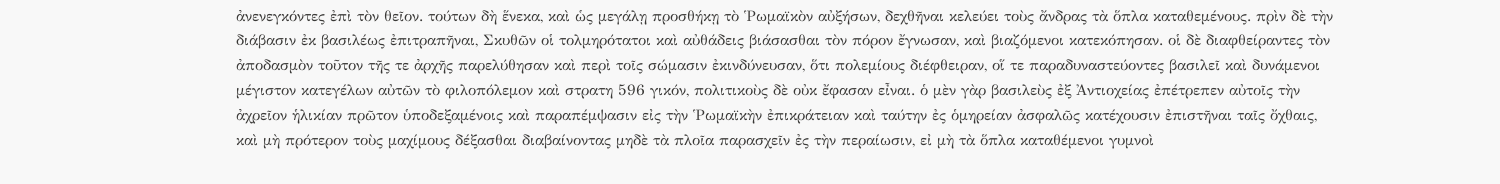ἀνενεγκόντες ἐπὶ τὸν θεῖον. τούτων δὴ ἕνεκα, καὶ ὡς μεγάλῃ προσθήκῃ τὸ Ῥωμαϊκὸν αὐξήσων, δεχθῆναι κελεύει τοὺς ἄνδρας τὰ ὅπλα καταθεμένους. πρὶν δὲ τὴν διάβασιν ἐκ βασιλέως ἐπιτραπῆναι, Σκυθῶν οἱ τολμηρότατοι καὶ αὐθάδεις βιάσασθαι τὸν πόρον ἔγνωσαν, καὶ βιαζόμενοι κατεκόπησαν. οἱ δὲ διαφθείραντες τὸν ἀποδασμὸν τοῦτον τῆς τε ἀρχῆς παρελύθησαν καὶ περὶ τοῖς σώμασιν ἐκινδύνευσαν, ὅτι πολεμίους διέφθειραν, οἵ τε παραδυναστεύοντες βασιλεῖ καὶ δυνάμενοι μέγιστον κατεγέλων αὐτῶν τὸ φιλοπόλεμον καὶ στρατη 596 γικόν, πολιτικοὺς δὲ οὐκ ἔφασαν εἶναι. ὁ μὲν γὰρ βασιλεὺς ἐξ Ἀντιοχείας ἐπέτρεπεν αὐτοῖς τὴν ἀχρεῖον ἡλικίαν πρῶτον ὑποδεξαμένοις καὶ παραπέμψασιν εἰς τὴν Ῥωμαϊκὴν ἐπικράτειαν καὶ ταύτην ἐς ὁμηρείαν ἀσφαλῶς κατέχουσιν ἐπιστῆναι ταῖς ὄχθαις, καὶ μὴ πρότερον τοὺς μαχίμους δέξασθαι διαβαίνοντας μηδὲ τὰ πλοῖα παρασχεῖν ἐς τὴν περαίωσιν, εἰ μὴ τὰ ὅπλα καταθέμενοι γυμνοὶ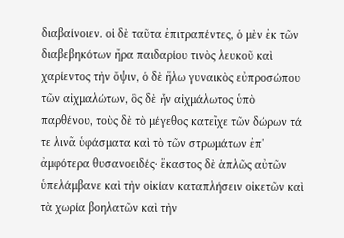διαβαίνοιεν. οἱ δὲ ταῦτα ἐπιτραπέντες, ὁ μὲν ἐκ τῶν διαβεβηκότων ἤρα παιδαρίου τινὸς λευκοῦ καὶ χαρίεντος τὴν ὄψιν, ὁ δὲ ἥλω γυναικὸς εὐπροσώπου τῶν αἰχμαλώτων, ὃς δὲ ἦν αἰχμάλωτος ὑπὸ παρθένου, τοὺς δὲ τὸ μέγεθος κατεῖχε τῶν δώρων τά τε λινᾶ ὑφάσματα καὶ τὸ τῶν στρωμάτων ἐπ' ἀμφότερα θυσανοειδές· ἕκαστος δὲ ἁπλῶς αὐτῶν ὑπελάμβανε καὶ τὴν οἰκίαν καταπλήσειν οἰκετῶν καὶ τὰ χωρία βοηλατῶν καὶ τὴν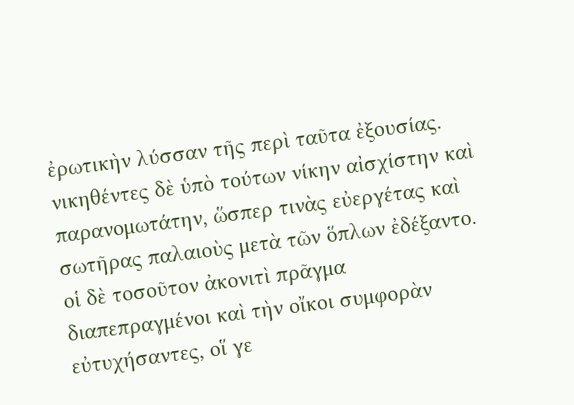ἐρωτικὴν λύσσαν τῆς περὶ ταῦτα ἐξουσίας. νικηθέντες δὲ ὑπὸ τούτων νίκην αἰσχίστην καὶ παρανομωτάτην, ὥσπερ τινὰς εὐεργέτας καὶ σωτῆρας παλαιοὺς μετὰ τῶν ὅπλων ἐδέξαντο. οἱ δὲ τοσοῦτον ἀκονιτὶ πρᾶγμα διαπεπραγμένοι καὶ τὴν οἴκοι συμφορὰν εὐτυχήσαντες, οἵ γε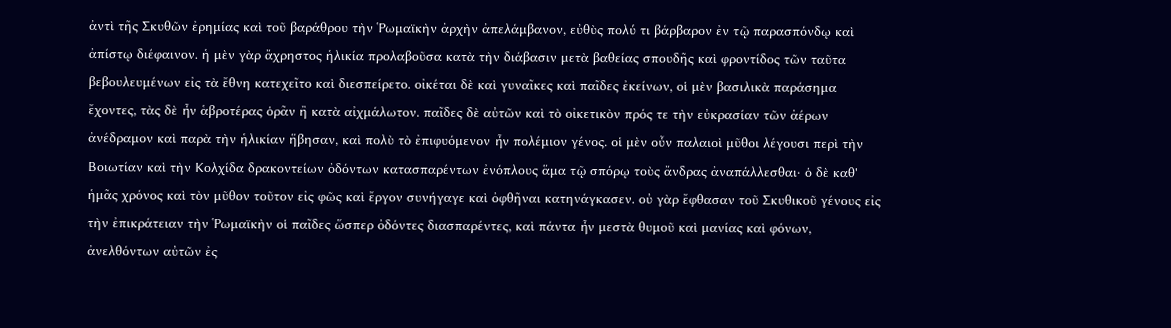ἀντὶ τῆς Σκυθῶν ἐρημίας καὶ τοῦ βαράθρου τὴν Ῥωμαϊκὴν ἀρχὴν ἀπελάμβανον, εὐθὺς πολύ τι βάρβαρον ἐν τῷ παρασπόνδῳ καὶ ἀπίστῳ διέφαινον. ἡ μὲν γὰρ ἄχρηστος ἡλικία προλαβοῦσα κατὰ τὴν διάβασιν μετὰ βαθείας σπουδῆς καὶ φροντίδος τῶν ταῦτα βεβουλευμένων εἰς τὰ ἔθνη κατεχεῖτο καὶ διεσπείρετο. οἰκέται δὲ καὶ γυναῖκες καὶ παῖδες ἐκείνων, οἱ μὲν βασιλικὰ παράσημα ἔχοντες, τὰς δὲ ἦν ἁβροτέρας ὁρᾶν ἢ κατὰ αἰχμάλωτον. παῖδες δὲ αὐτῶν καὶ τὸ οἰκετικὸν πρός τε τὴν εὐκρασίαν τῶν ἀέρων ἀνέδραμον καὶ παρὰ τὴν ἡλικίαν ἥβησαν, καὶ πολὺ τὸ ἐπιφυόμενον ἦν πολέμιον γένος. οἱ μὲν οὖν παλαιοὶ μῦθοι λέγουσι περὶ τὴν Βοιωτίαν καὶ τὴν Κολχίδα δρακοντείων ὀδόντων κατασπαρέντων ἐνόπλους ἅμα τῷ σπόρῳ τοὺς ἄνδρας ἀναπάλλεσθαι· ὁ δὲ καθ' ἡμᾶς χρόνος καὶ τὸν μῦθον τοῦτον εἰς φῶς καὶ ἔργον συνήγαγε καὶ ὀφθῆναι κατηνάγκασεν. οὐ γὰρ ἔφθασαν τοῦ Σκυθικοῦ γένους εἰς τὴν ἐπικράτειαν τὴν Ῥωμαϊκὴν οἱ παῖδες ὥσπερ ὀδόντες διασπαρέντες, καὶ πάντα ἦν μεστὰ θυμοῦ καὶ μανίας καὶ φόνων, ἀνελθόντων αὐτῶν ἐς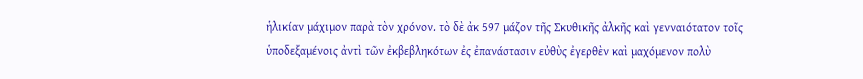ἡλικίαν μάχιμον παρὰ τὸν χρόνον. τὸ δὲ ἀκ 597 μάζον τῆς Σκυθικῆς ἀλκῆς καὶ γενναιότατον τοῖς ὑποδεξαμένοις ἀντὶ τῶν ἐκβεβληκότων ἐς ἐπανάστασιν εὐθὺς ἐγερθὲν καὶ μαχόμενον πολὺ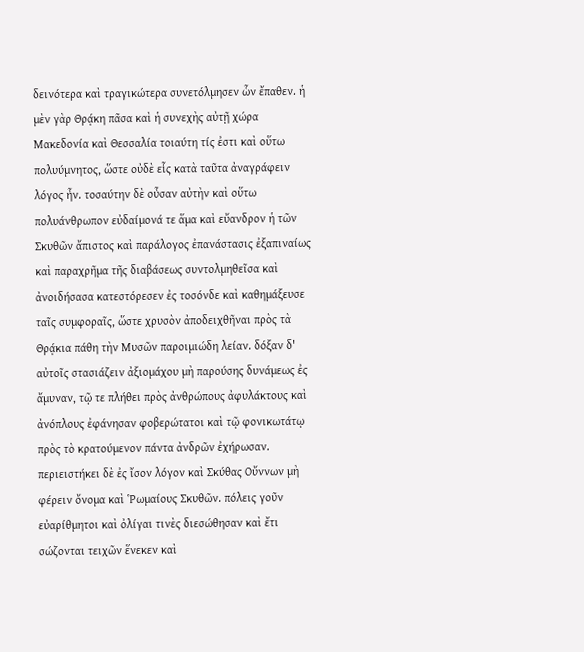δεινότερα καὶ τραγικώτερα συνετόλμησεν ὧν ἔπαθεν. ἡ μὲν γὰρ Θρᾴκη πᾶσα καὶ ἡ συνεχὴς αὐτῇ χώρα Μακεδονία καὶ Θεσσαλία τοιαύτη τίς ἐστι καὶ οὕτω πολυύμνητος, ὥστε οὐδὲ εἷς κατὰ ταῦτα ἀναγράφειν λόγος ἦν. τοσαύτην δὲ οὖσαν αὐτὴν καὶ οὕτω πολυάνθρωπον εὐδαίμονά τε ἅμα καὶ εὔανδρον ἡ τῶν Σκυθῶν ἄπιστος καὶ παράλογος ἐπανάστασις ἐξαπιναίως καὶ παραχρῆμα τῆς διαβάσεως συντολμηθεῖσα καὶ ἀνοιδήσασα κατεστόρεσεν ἐς τοσόνδε καὶ καθημάξευσε ταῖς συμφοραῖς, ὥστε χρυσὸν ἀποδειχθῆναι πρὸς τὰ Θρᾴκια πάθη τὴν Μυσῶν παροιμιώδη λείαν. δόξαν δ' αὐτοῖς στασιάζειν ἀξιομάχου μὴ παρούσης δυνάμεως ἐς ἄμυναν, τῷ τε πλήθει πρὸς ἀνθρώπους ἀφυλάκτους καὶ ἀνόπλους ἐφάνησαν φοβερώτατοι καὶ τῷ φονικωτάτῳ πρὸς τὸ κρατούμενον πάντα ἀνδρῶν ἐχήρωσαν. περιειστήκει δὲ ἐς ἴσον λόγον καὶ Σκύθας Οὔννων μὴ φέρειν ὄνομα καὶ Ῥωμαίους Σκυθῶν. πόλεις γοῦν εὐαρίθμητοι καὶ ὀλίγαι τινὲς διεσώθησαν καὶ ἔτι σώζονται τειχῶν ἕνεκεν καὶ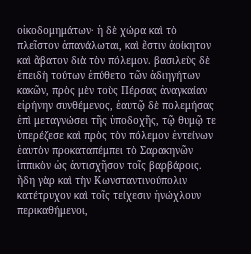οἰκοδομημάτων· ἡ δὲ χώρα καὶ τὸ πλεῖστον ἀπανάλωται, καὶ ἔστιν ἀοίκητον καὶ ἄβατον διὰ τὸν πόλεμον. βασιλεὺς δὲ ἐπειδὴ τούτων ἐπύθετο τῶν ἀδιηγήτων κακῶν, πρὸς μὲν τοὺς Πέρσας ἀναγκαίαν εἰρήνην συνθέμενος, ἑαυτῷ δὲ πολεμήσας ἐπὶ μεταγνώσει τῆς ὑποδοχῆς, τῷ θυμῷ τε ὑπερέζεσε καὶ πρὸς τὸν πόλεμον ἐντείνων ἑαυτὸν προκαταπέμπει τὸ Σαρακηνῶν ἱππικὸν ὡς ἀντισχῆσον τοῖς βαρβάροις. ἤδη γὰρ καὶ τὴν Κωνσταντινούπολιν κατέτρυχον καὶ τοῖς τείχεσιν ἠνώχλουν περικαθήμενοι,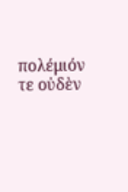πολέμιόν τε οὐδὲν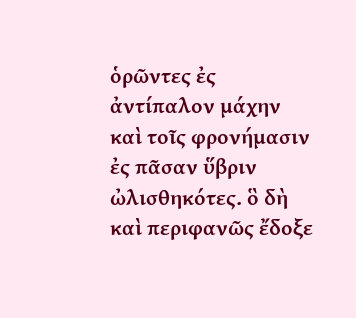ὁρῶντες ἐς ἀντίπαλον μάχην καὶ τοῖς φρονήμασιν ἐς πᾶσαν ὕβριν ὠλισθηκότες. ὃ δὴ καὶ περιφανῶς ἔδοξε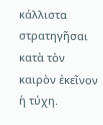κάλλιστα στρατηγῆσαι κατὰ τὸν καιρὸν ἐκεῖνον ἡ τύχη.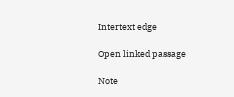Intertext edge

Open linked passage

Note